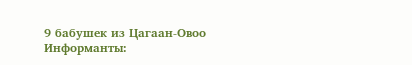9 бабушек из Цагаан-Овоо
Информанты: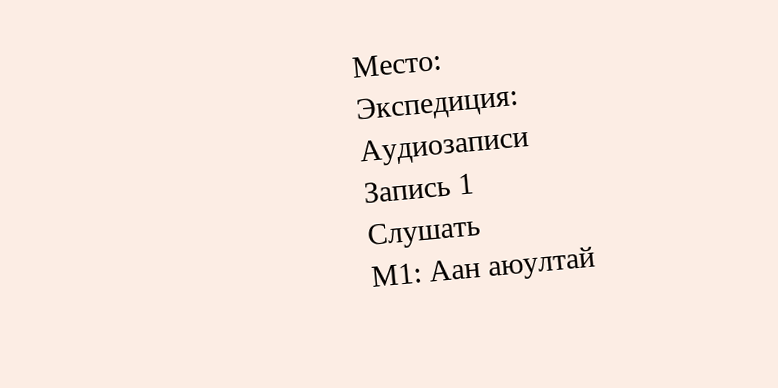Место:
Экспедиция:
Аудиозаписи
Запись 1
Слушать
М1: Аан аюултай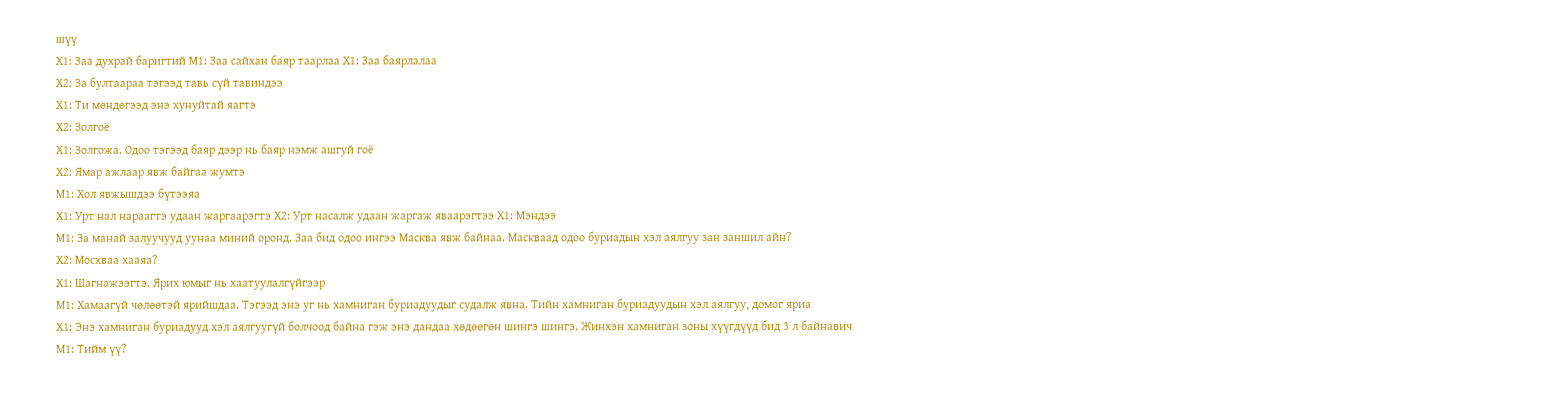шүү
Х1: Заа духрай баригтий М1: Заа сайхан баяр таарлаа Х1: Заа баярлалаа
Х2: За бултаараа тэгээд тавь сүй тавиндээ
Х1: Ти мөндөгээд энэ хунуйтай яагтэ
Х2: Золгоё
Х1: Золгожа. Одоо тэгээд баяр дээр нь баяр нэмж ашгуй гоё
Х2: Ямар ажлаар явж байгаа жумтэ
М1: Хол явжышдээ бүтээяа
Х1: Урт нал нараагтэ удаан жаргаарэгтэ Х2: Урт насалж удаан жаргаж яваарэгтээ Х1: Мэндээ
М1: За манай залуучууд уунаа миний оронд. Заа бид одоо ингээ Масква явж байнаа. Маскваад одоо буриадын хэл аялгуу зан заншил айн?
Х2: Мосхваа хааяа?
Х1: Шагнажээгтэ. Ярих юмыг нь хаатуулалгүйгээр
М1: Хамаагүй чөлөөтэй ярийшдаа. Тэгээд энэ уг нь хамниган буриадуудыг судалж явна. Тийн хамниган буриадуудын хэл аялгуу, домог яриа
Х1: Энэ хамниган буриадууд хэл аялгуугүй болчоод байна гэж энэ дандаа хөдөөгөн шингэ шингэ. Жинхэн хамниган зоны хүүгдүүд бид 3 л байнавич
М1: Тийм үү?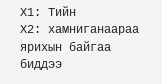Х1: Тийн
Х2: хамниганаараа ярихын байгаа биддээ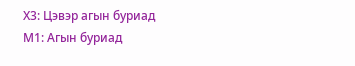Х3: Цэвэр агын буриад
М1: Агын буриад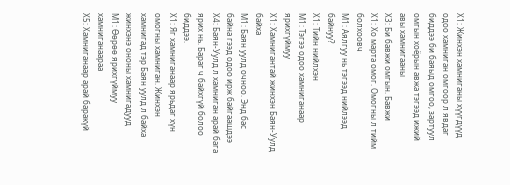Х1: Жинхэн хамниганы хүүгдүүд одоо хамниган омгоор л явдаг биддээ би баяыд омгоо, зартуул омгын хоёрын авжа тэгээд ижий авы хамнигааны
Х3: Би бавжи омгын. Бавжи
Х1: Хо марта омог. Омогны л тийм болхоовч
М1: Аялгуу нь тэгээд нийлээд байнуу?
Х1: Тийн нийлхэн
М1: Тэгээ одоо хамниганаар ярихгүймуу
Х1: Хамнигантай жинхэн Баян-Уулд байха
М1: Баян уулд очноо. Энд бас байна гээд одоо ирж байгаашдээ
Х4: Баян-Уулд л хамниган арай бага ярих нь. Бараг ч байхгүй болоо биддээ.
Х1: Яг хамниганаар ярьдаг хүн омогны хамниган. Жинхэн хамнигад тэр Баян уулд л байха жинхэнэ ононы хамнигадууд
М1: Өөрөө ярихгүймуу хамниганаараа
Х5: Хамниганаар арай баракүй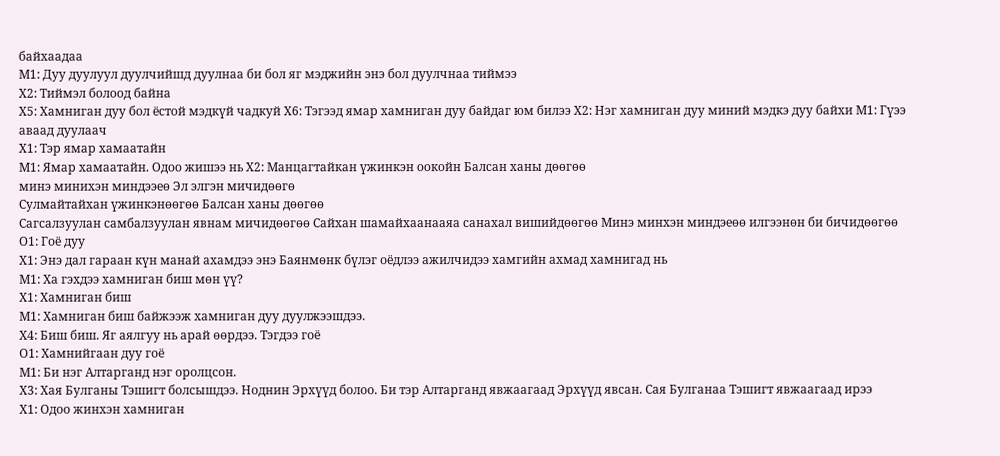байхаадаа
М1: Дуу дуулуул дуулчийшд дуулнаа би бол яг мэджийн энэ бол дуулчнаа тиймээ
Х2: Тиймэл болоод байна
Х5: Хамниган дуу бол ёстой мэдкүй чадкуй Х6: Тэгээд ямар хамниган дуу байдаг юм билээ Х2: Нэг хамниган дуу миний мэдкэ дуу байхи М1: Гүээ аваад дуулаач
Х1: Тэр ямар хамаатайн
М1: Ямар хамаатайн. Одоо жишээ нь Х2: Манцагтайкан үжинкэн оокойн Балсан ханы дөөгөө
минэ минихэн миндээеө Эл элгэн мичидөөгө
Сулмайтайхан үжинкэнөөгөө Балсан ханы дөөгөө
Сагсалзуулан самбалзуулан явнам мичидөөгөө Сайхан шамайхаанааяа санахал вишийдөөгөө Минэ минхэн миндэеөө илгээнөн би бичидөөгөө О1: Гоё дуу
Х1: Энэ дал гараан күн манай ахамдээ энэ Баянмөнк бүлэг оёдлээ ажилчидээ хамгийн ахмад хамнигад нь
М1: Ха гэхдээ хамниган биш мөн үү?
Х1: Хамниган биш
М1: Хамниган биш байжээж хамниган дуу дуулжээшдээ.
Х4: Биш биш. Яг аялгуу нь арай өөрдээ. Тэгдээ гоё
О1: Хамнийгаан дуу гоё
М1: Би нэг Алтарганд нэг оролцсон.
Х3: Хая Булганы Тэшигт болсышдээ. Ноднин Эрхүүд болоо. Би тэр Алтарганд явжаагаад Эрхүүд явсан. Сая Булганаа Тэшигт явжаагаад ирээ
Х1: Одоо жинхэн хамниган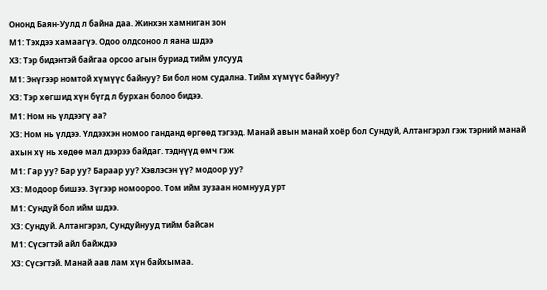Ононд Баян-Уулд л байна даа. Жинхэн хамниган зон
М1: Тэхдээ хамаагүэ. Одоо олдсоноо л яана шдээ
Х3: Тэр бидэнтэй байгаа орсоо агын буриад тийм улсууд
М1: Энүгээр номтой хүмүүс байнуу? Би бол ном судална. Тийм хүмүүс байнуу?
Х3: Тэр хөгшид хүн бүгд л бурхан болоо бидээ.
М1: Ном нь үлдээгү аа?
Х3: Ном нь үлдээ. Үлдээхэн номоо ганданд өргөөд тэгээд. Манай авын манай хоёр бол Сундуй, Алтангэрэл гэж тэрний манай ахын хү нь хөдөө мал дээрээ байдаг. тэднүүд өмч гэж
М1: Гар уу? Бар уу? Бараар уу? Хэвлэсэн үү? модоор уу?
Х3: Модоор бишээ. Зүгээр номоороо. Том ийм зузаан номнууд урт
М1: Сундуй бол ийм шдээ.
Х3: Сундуй. Алтангэрэл, Сундуйнууд тийм байсан
М1: Сүсэгтэй айл байждээ
Х3: Сүсэгтэй. Манай аав лам хүн байхымаа.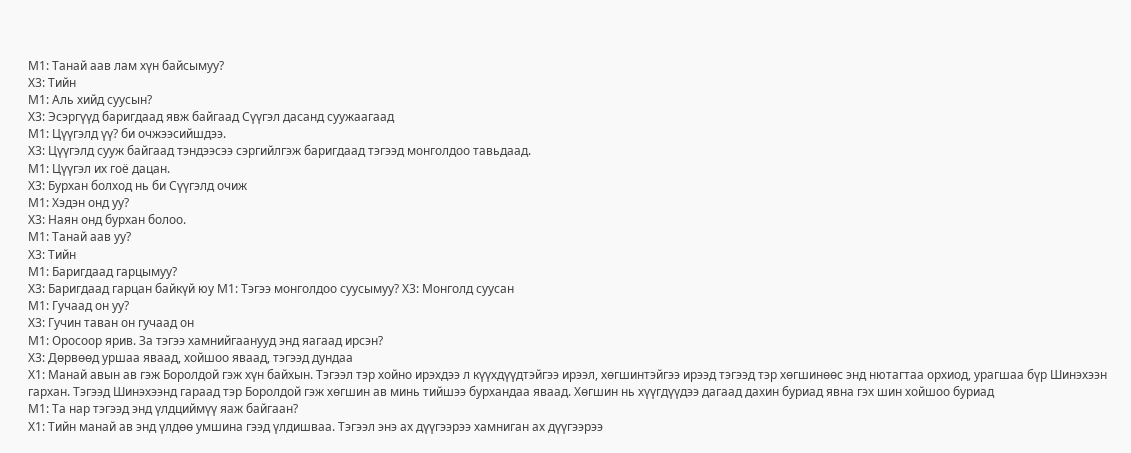М1: Танай аав лам хүн байсымуу?
Х3: Тийн
М1: Аль хийд суусын?
Х3: Эсэргүүд баригдаад явж байгаад Сүүгэл дасанд суужаагаад
М1: Цүүгэлд үү? би очжээсийшдээ.
Х3: Цүүгэлд сууж байгаад тэндээсээ сэргийлгэж баригдаад тэгээд монголдоо тавьдаад.
М1: Цүүгэл их гоё дацан.
Х3: Бурхан болход нь би Сүүгэлд очиж
М1: Хэдэн онд уу?
Х3: Наян онд бурхан болоо.
М1: Танай аав уу?
Х3: Тийн
М1: Баригдаад гарцымуу?
Х3: Баригдаад гарцан байкүй юу М1: Тэгээ монголдоо суусымуу? Х3: Монголд суусан
М1: Гучаад он уу?
Х3: Гучин таван он гучаад он
М1: Оросоор ярив. За тэгээ хамнийгаанууд энд яагаад ирсэн?
Х3: Дөрвөөд уршаа яваад, хойшоо яваад, тэгээд дундаа
Х1: Манай авын ав гэж Боролдой гэж хүн байхын. Тэгээл тэр хойно ирэхдээ л күүхдүүдтэйгээ ирээл, хөгшинтэйгээ ирээд тэгээд тэр хөгшинөөс энд нютагтаа орхиод, урагшаа бүр Шинэхээн гархан. Тэгээд Шинэхээнд гараад тэр Боролдой гэж хөгшин ав минь тийшээ бурхандаа яваад. Хөгшин нь хүүгдүүдээ дагаад дахин буриад явна гэх шин хойшоо буриад
М1: Та нар тэгээд энд үлдциймүү яаж байгаан?
Х1: Тийн манай ав энд үлдөө умшина гээд үлдишваа. Тэгээл энэ ах дүүгээрээ хамниган ах дүүгээрээ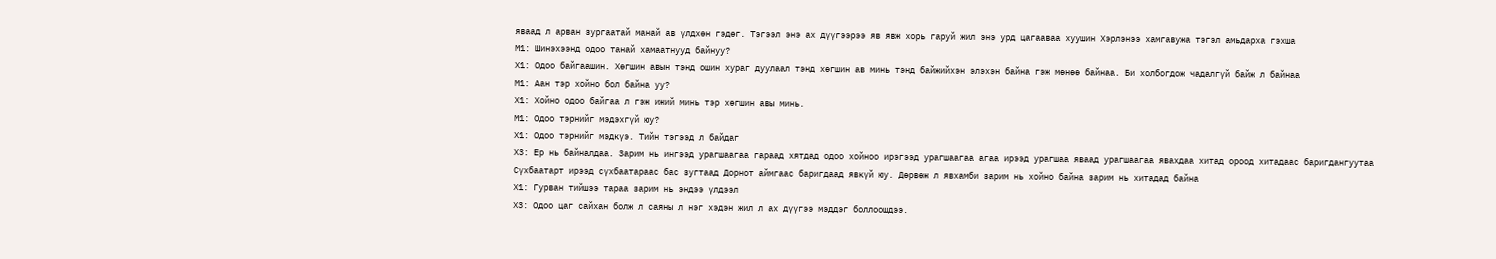яваад л арван зургаатай манай ав үлдхөн гэдөг. Тэгээл энэ ах дүүгээрээ яв явж хорь гаруй жил энэ урд цагааваа хуушин Хэрлэнээ хамгавужа тэгэл амьдарха гэхша
М1: Шинэхээнд одоо танай хамаатнууд байнуу?
Х1: Одоо байгаашин. Хөгшин авын тэнд ошин хураг дуулаал тэнд хөгшин ав минь тэнд байжийхэн элэхэн байна гэж мөнөө байнаа. Би холбогдож чадалгүй байж л байнаа
М1: Аан тэр хойно бол байна уу?
Х1: Хойно одоо байгаа л гэж ижий минь тэр хөгшин авы минь.
М1: Одоо тэрнийг мэдэхгүй юу?
Х1: Одоо тэрнийг мэдкүэ. Тийн тэгээд л байдаг
Х3: Ер нь байналдаа. Зарим нь ингээд урагшаагаа гараад хятдад одоо хойноо ирэгээд урагшаагаа агаа ирээд урагшаа яваад урагшаагаа явахдаа хитад ороод хитадаас баригдангуутаа Сүхбаатарт ирээд сүхбаатараас бас зугтаад Дорнот аймгаас баригдаад явкүй юу. Дөрвөж л явхамби зарим нь хойно байна зарим нь хитадад байна
Х1: Гурван тийшээ тараа зарим нь эндээ үлдээл
Х3: Одоо цаг сайхан болж л саяны л нэг хэдэн жил л ах дүүгээ мэддэг боллоошдээ.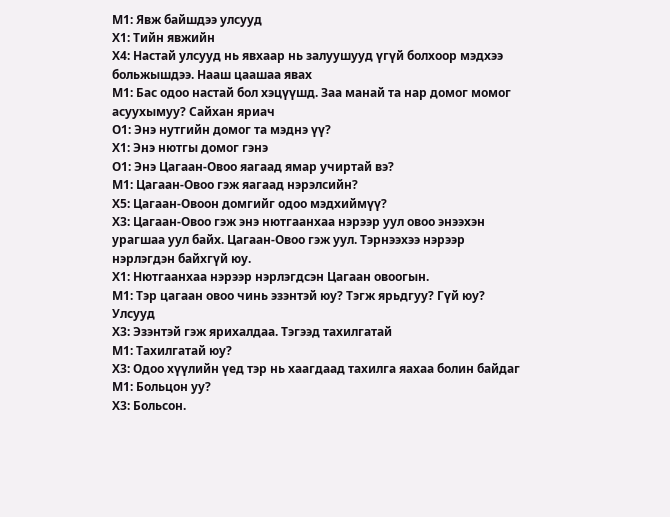М1: Явж байшдээ улсууд
Х1: Тийн явжийн
Х4: Настай улсууд нь явхаар нь залуушууд үгүй болхоор мэдхээ больжышдээ. Нааш цаашаа явах
М1: Бас одоо настай бол хэцүүшд. Заа манай та нар домог момог асуухымуу? Сайхан яриач
О1: Энэ нутгийн домог та мэднэ үү?
Х1: Энэ нютгы домог гэнэ
О1: Энэ Цагаан-Овоо яагаад ямар учиртай вэ?
М1: Цагаан-Овоо гэж яагаад нэрэлсийн?
Х5: Цагаан-Овоон домгийг одоо мэдхиймүү?
Х3: Цагаан-Овоо гэж энэ нютгаанхаа нэрээр уул овоо энээхэн урагшаа уул байх. Цагаан-Овоо гэж уул. Тэрнээхээ нэрээр нэрлэгдэн байхгүй юу.
Х1: Нютгаанхаа нэрээр нэрлэгдсэн Цагаан овоогын.
М1: Тэр цагаан овоо чинь эзэнтэй юу? Тэгж ярьдгуу? Гүй юу? Улсууд
Х3: Эзэнтэй гэж ярихалдаа. Тэгээд тахилгатай
М1: Тахилгатай юу?
Х3: Одоо хүүлийн үед тэр нь хаагдаад тахилга яахаа болин байдаг
М1: Больцон уу?
Х3: Больсон.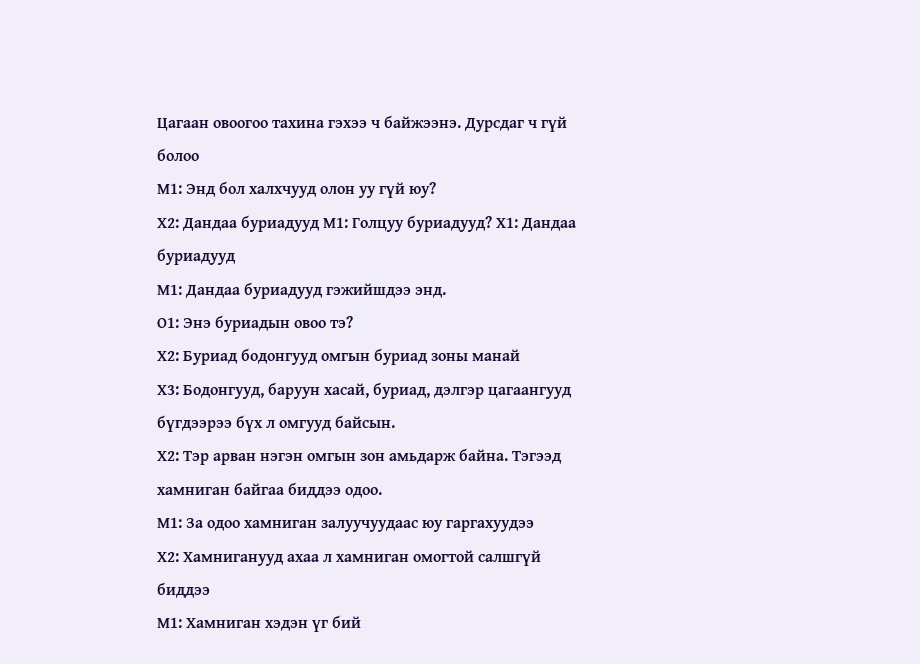Цагаан овоогоо тахина гэхээ ч байжээнэ. Дурсдаг ч гүй болоо
М1: Энд бол халхчууд олон уу гүй юу?
Х2: Дандаа буриадууд М1: Голцуу буриадууд? Х1: Дандаа буриадууд
М1: Дандаа буриадууд гэжийшдээ энд.
О1: Энэ буриадын овоо тэ?
Х2: Буриад бодонгууд омгын буриад зоны манай
Х3: Бодонгууд, баруун хасай, буриад, дэлгэр цагаангууд бүгдээрээ бүх л омгууд байсын.
Х2: Тэр арван нэгэн омгын зон амьдарж байна. Тэгээд хамниган байгаа биддээ одоо.
М1: За одоо хамниган залуучуудаас юу гаргахуудээ
Х2: Хамниганууд ахаа л хамниган омогтой салшгүй биддээ
М1: Хамниган хэдэн үг бий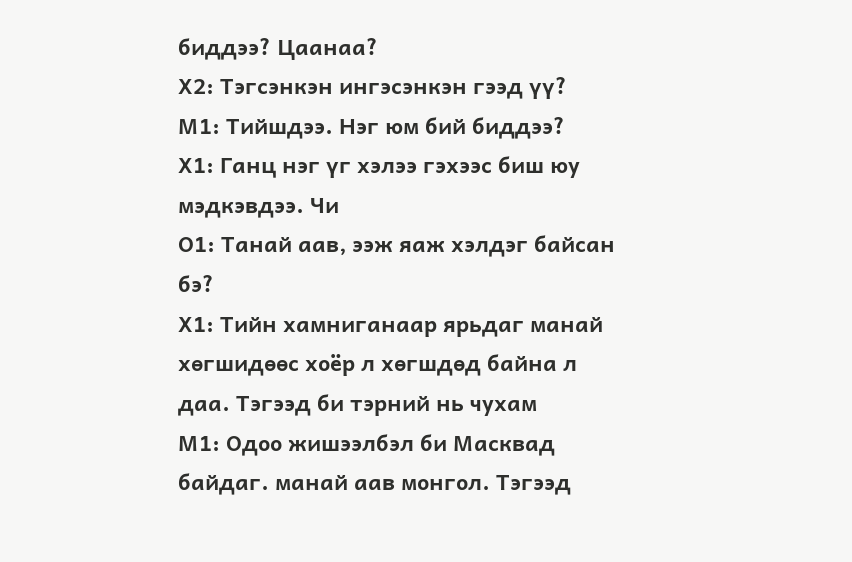биддээ? Цаанаа?
Х2: Тэгсэнкэн ингэсэнкэн гээд үү?
М1: Тийшдээ. Нэг юм бий биддээ?
Х1: Ганц нэг үг хэлээ гэхээс биш юу мэдкэвдээ. Чи
О1: Танай аав, ээж яаж хэлдэг байсан бэ?
Х1: Тийн хамниганаар ярьдаг манай хөгшидөөс хоёр л хөгшдөд байна л даа. Тэгээд би тэрний нь чухам
М1: Одоо жишээлбэл би Масквад байдаг. манай аав монгол. Тэгээд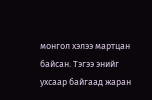монгол хэлээ мартцан байсан. Тэгээ энийг ухсаар байгаад жаран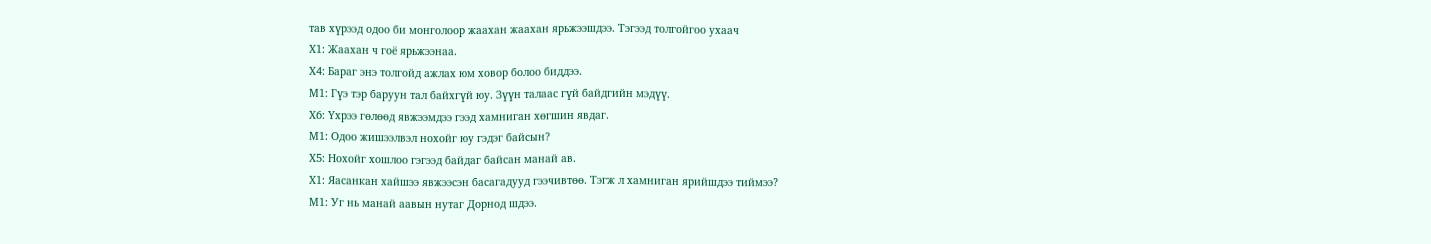тав хүрээд одоо би монголоор жаахан жаахан ярьжээшдээ. Тэгээд толгойгоо ухаач
Х1: Жаахан ч гоё ярьжээнаа.
Х4: Бараг энэ толгойд ажлах юм ховор болоо биддээ.
М1: Гүэ тэр баруун тал байхгүй юу. Зүүн талаас гүй байдгийн мэдүү.
Х6: Үхрээ гөлөөд явжээмдээ гээд хамниган хөгшин явдаг.
М1: Одоо жишээлвэл нохойг юу гэдэг байсын?
Х5: Нохойг хошлоо гэгээд байдаг байсан манай ав.
Х1: Яасанкан хайшээ явжээсэн басагадууд гээчивтөө. Тэгж л хамниган ярийшдээ тиймээ?
М1: Уг нь манай аавын нутаг Дорнод шдээ.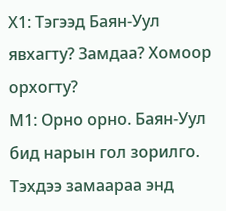Х1: Тэгээд Баян-Уул явхагту? Замдаа? Хомоор орхогту?
М1: Орно орно. Баян-Уул бид нарын гол зорилго. Тэхдээ замаараа энд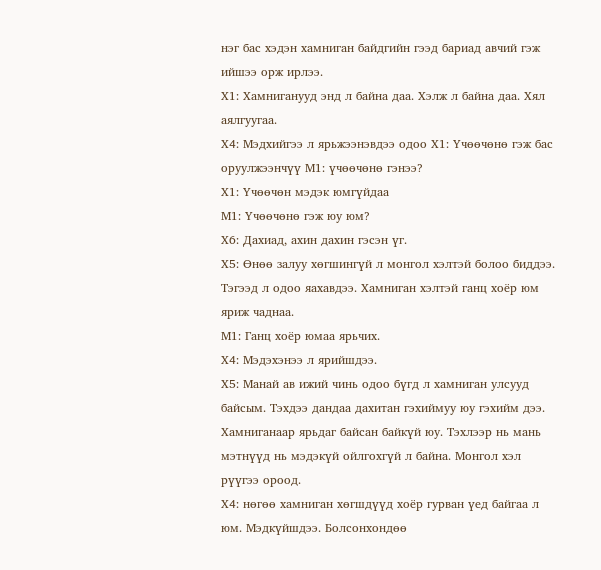нэг бас хэдэн хамниган байдгийн гээд бариад авчий гэж ийшээ орж ирлээ.
Х1: Хамниганууд энд л байна даа. Хэлж л байна даа. Хял аялгуугаа.
Х4: Мэдхийгээ л ярьжээнэвдээ одоо Х1: Үчөөчөнө гэж бас оруулжээнчүү М1: үчөөчөнө гэнээ?
Х1: Үчөөчөн мэдэк юмгүйдаа
М1: Үчөөчөнө гэж юу юм?
Х6: Дахиад, ахин дахин гэсэн үг.
Х5: Өнөө залуу хөгшингүй л монгол хэлтэй болоо биддээ. Тэгээд л одоо яахавдээ. Хамниган хэлтэй ганц хоёр юм яриж чаднаа.
М1: Ганц хоёр юмаа ярьчих.
Х4: Мэдэхэнээ л ярийшдээ.
Х5: Манай ав ижий чинь одоо бүгд л хамниган улсууд байсым. Тэхдээ дандаа дахитан гэхиймуу юу гэхийм дээ. Хамниганаар ярьдаг байсан байкүй юу. Тэхлээр нь мань мэтнүүд нь мэдэкүй ойлгохгүй л байна. Монгол хэл рүүгээ ороод.
Х4: нөгөө хамниган хөгшдүүд хоёр гурван үед байгаа л юм. Мэдкүйшдээ. Болсонхондөө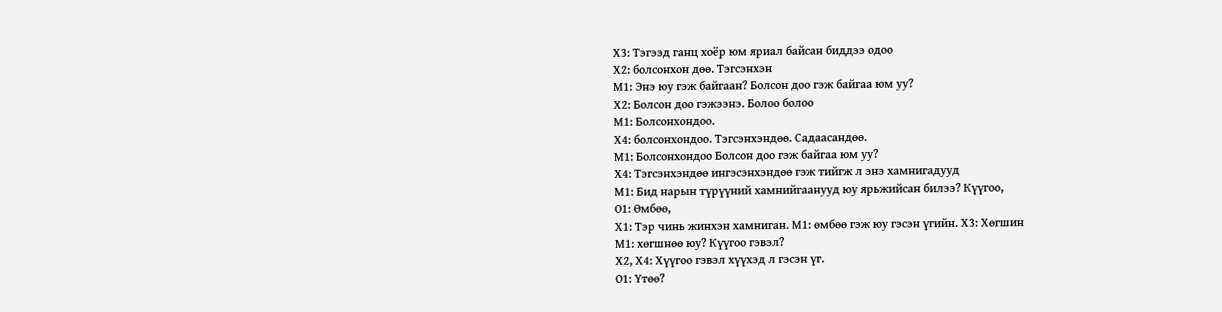Х3: Тэгээд ганц хоёр юм яриал байсан биддээ одоо
Х2: болсонхон дөө. Тэгсэнхэн
М1: Энэ юу гэж байгаан? Болсон доо гэж байгаа юм уу?
Х2: Болсон доо гэжээнэ. Болоо болоо
М1: Болсонхондоо.
Х4: болсонхондоо. Тэгсэнхэндөө. Садаасандөө.
М1: Болсонхондоо Болсон доо гэж байгаа юм уу?
Х4: Тэгсэнхэндөө ингэсэнхэндөө гэж тийгж л энэ хамнигадууд
М1: Бид нарын түрүүний хамнийгаанууд юу ярьжийсан билээ? Күүгоо,
О1: Өмбөө,
Х1: Тэр чинь жинхэн хамниган. М1: өмбөө гэж юу гэсэн үгийн. Х3: Хөгшин
М1: хөгшнөө юу? Күүгоо гэвэл?
Х2, Х4: Хүүгоо гэвэл хүүхэд л гэсэн үг.
О1: Үтөө?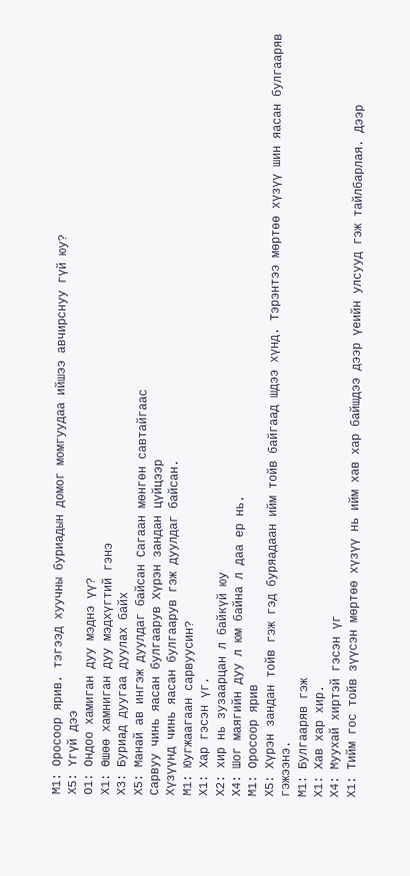М1: Оросоор ярив. тэгээд хуучны буриадын домог момгуудаа ийшээ авчирснуу гүй юу?
Х5: Үгүй дээ
О1: Ондоо хамиган дуу мэднэ үү?
Х1: Өшөө хамниган дуу мэдхүгтий гэнэ
Х3: Буриад дуугаа дуулах байх
Х5: Манай ав ингэж дуулдаг байсан Сагаан мөнгөн савтайгаас
Сарвуу чинь яасан булгаарув Хүрэн зандан цүйцээр
Хүзүүнд чинь яасан булгаарув гэж дуулдаг байсан.
М1: Юугжаагаан сарвуусин?
Х1: Хар гэсэн үг.
Х2: хир нь зузаарцан л байкүй юу
Х4: Шог маягийн дуу л юм байна л даа ер нь.
М1: Оросоор ярив
Х5: Хүрэн зандан тойв гэж гэд буряадаан ийм тойв байгаад шдээ хүнд. Тэрэнтээ мөртөө хүзүү шин яасан булгааряв гэжээнэ.
М1: Булгааряв гэж
Х1: Хав хар хир.
Х4: Муухай хиртэй гэсэн үг
Х1: Тийм гос тойв зүүсэн мөртөө хүзүү нь ийм хав хар байшдээ дээр үеийн улсууд гэж тайлбарлая. Дээр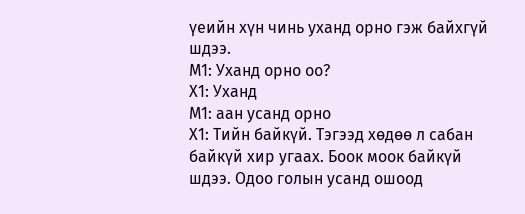үеийн хүн чинь уханд орно гэж байхгүй шдээ.
М1: Уханд орно оо?
Х1: Уханд
М1: аан усанд орно
Х1: Тийн байкүй. Тэгээд хөдөө л сабан байкүй хир угаах. Боок моок байкүй шдээ. Одоо голын усанд ошоод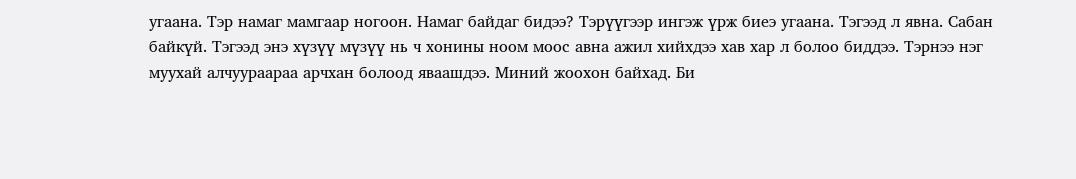угаана. Тэр намаг мамгаар ногоон. Намаг байдаг бидээ? Тэрүүгээр ингэж үрж биеэ угаана. Тэгээд л явна. Сабан байкүй. Тэгээд энэ хүзүү мүзүү нь ч хонины ноом моос авна ажил хийхдээ хав хар л болоо биддээ. Тэрнээ нэг муухай алчуураараа арчхан болоод яваашдээ. Миний жоохон байхад. Би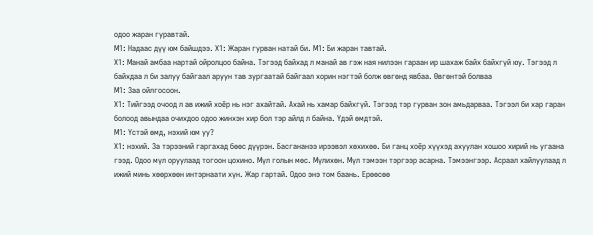одоо жаран гуравтай.
М1: Надаас дүү юм байшдээ. Х1: Жаран гурван натай би. М1: Би жаран тавтай.
Х1: Манай амбаа нартай ойролцоо байна. Тэгээд байхад л манай ав гэж ная нилээн гараан ир шахаж байх байхгүй юу. Тэгээд л байхдаа л би залуу байгаал аруун тав зургаатай байгаал хорин нэгтэй болж өвгөнд явбаа. Өвгөнтэй болваа
М1: Заа ойлгосоон.
Х1: Тийгээд очоод л ав ижий хоёр нь нэг ахайтай. Ахай нь хамар байхгүй. Тэгээд тэр гурван зон амьдарваа. Тэгээл би хар гаран болоод авындаа очихдоо одоо жинхэн хир бол тэр айлд л байна. Үдэй өмдтэй.
М1: Үстэй өмд, нэхий юм уу?
Х1: нэхий. За тэрээний гаргахад бөөс дүүрэн. Басгананээ ирээвэл хөхихөө. Би ганц хоёр хүүхэд ахуулан хошоо хирий нь угаана гээд. Одоо мүл оруулаад тогоон цохино. Мүл голын мөс. Мүлихөн. Мүл тэмээн тэргээр асарна. Тэмээнгээр. Асраал хайлуулаад л ижий минь хөөрхөөн интэрнаати хүн. Жар гартай. Одоо энэ том баань. Ерөөсөө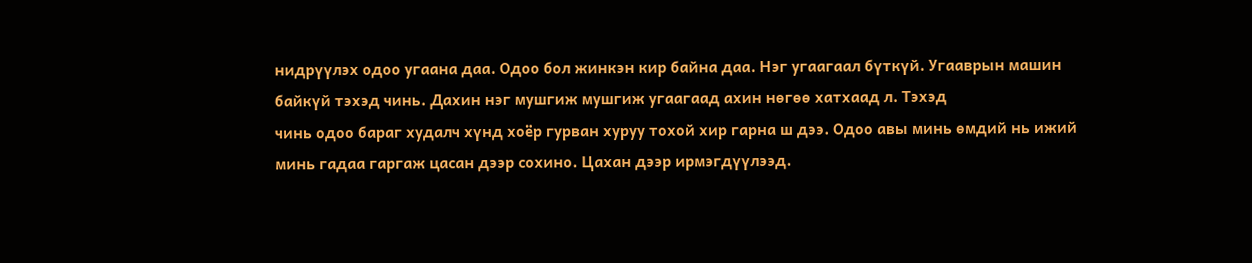нидрүүлэх одоо угаана даа. Одоо бол жинкэн кир байна даа. Нэг угаагаал бүткүй. Угааврын машин байкүй тэхэд чинь. Дахин нэг мушгиж мушгиж угаагаад ахин нөгөө хатхаад л. Тэхэд
чинь одоо бараг худалч хүнд хоёр гурван хуруу тохой хир гарна ш дээ. Одоо авы минь өмдий нь ижий минь гадаа гаргаж цасан дээр сохино. Цахан дээр ирмэгдүүлээд.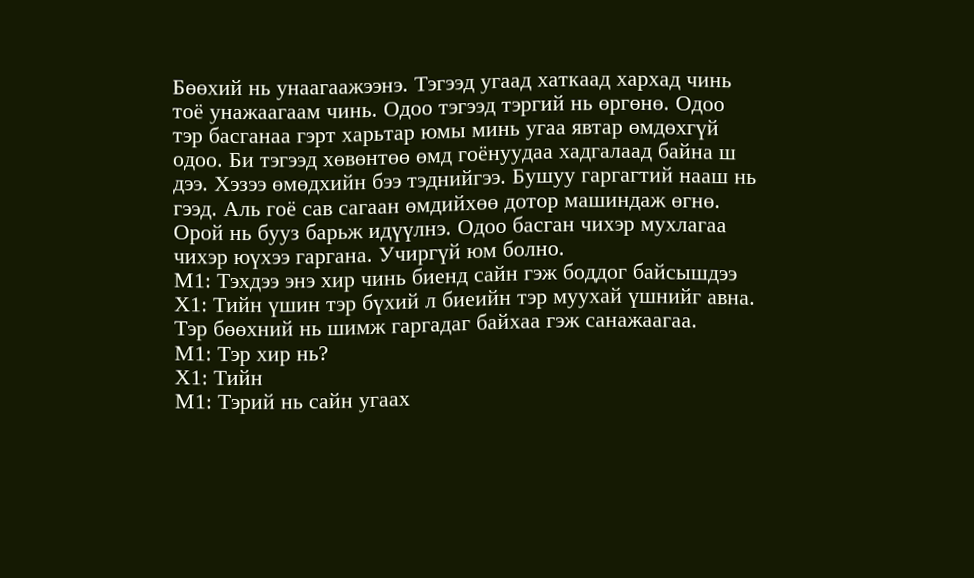Бөөхий нь унаагаажээнэ. Тэгээд угаад хаткаад хархад чинь тоё унажаагаам чинь. Одоо тэгээд тэргий нь өргөнө. Одоо тэр басганаа гэрт харьтар юмы минь угаа явтар өмдөхгүй одоо. Би тэгээд хөвөнтөө өмд гоёнуудаа хадгалаад байна ш дээ. Хэзээ өмөдхийн бээ тэднийгээ. Бушуу гаргагтий нааш нь гээд. Аль гоё сав сагаан өмдийхөө дотор машиндаж өгнө. Орой нь бууз барьж идүүлнэ. Одоо басган чихэр мухлагаа чихэр юүхээ гаргана. Учиргүй юм болно.
М1: Тэхдээ энэ хир чинь биенд сайн гэж боддог байсышдээ
Х1: Тийн үшин тэр бүхий л биеийн тэр муухай үшнийг авна. Тэр бөөхний нь шимж гаргадаг байхаа гэж санажаагаа.
М1: Тэр хир нь?
Х1: Тийн
М1: Тэрий нь сайн угаах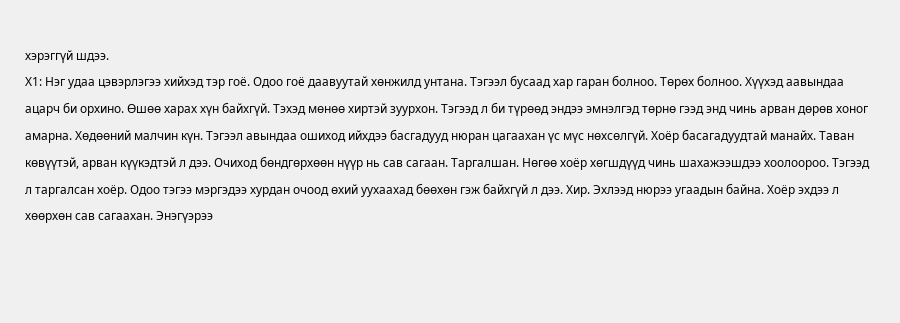хэрэггүй шдээ.
Х1: Нэг удаа цэвэрлэгээ хийхэд тэр гоё. Одоо гоё даавуутай хөнжилд унтана. Тэгээл бусаад хар гаран болноо. Төрөх болноо. Хүүхэд аавындаа ацарч би орхино. Өшөө харах хүн байхгүй. Тэхэд мөнөө хиртэй зуурхон. Тэгээд л би түрөөд эндээ эмнэлгэд төрнө гээд энд чинь арван дөрөв хоног амарна. Хөдөөний малчин күн. Тэгээл авындаа ошиход ийхдээ басгадууд нюран цагаахан үс мүс нөхсөлгүй. Хоёр басагадуудтай манайх. Таван көвүүтэй, арван күүкэдтэй л дээ. Очиход бөндгөрхөөн нүүр нь сав сагаан. Таргалшан. Нөгөө хоёр хөгшдүүд чинь шахажээшдээ хоолоороо. Тэгээд л таргалсан хоёр. Одоо тэгээ мэргэдээ хурдан очоод өхий уухаахад бөөхөн гэж байхгүй л дээ. Хир. Эхлээд нюрээ угаадын байна. Хоёр эхдээ л хөөрхөн сав сагаахан. Энэгүэрээ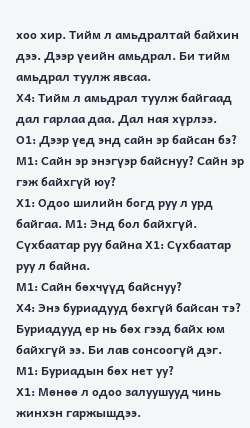хоо хир. Тийм л амьдралтай байхин дээ. Дээр үеийн амьдрал. Би тийм амьдрал туулж явсаа.
Х4: Тийм л амьдрал туулж байгаад дал гарлаа даа. Дал ная хүрлээ.
О1: Дээр үед энд сайн эр байсан бэ?
М1: Сайн эр энэгүэр байснуу? Сайн эр гэж байхгүй юу?
Х1: Одоо шилийн богд руу л урд байгаа. М1: Энд бол байхгүй. Сүхбаатар руу байна Х1: Сүхбаатар руу л байна.
М1: Сайн бөхчүүд байснуу?
Х4: Энэ буриадууд бөхгүй байсан тэ? Буриадууд ер нь бөх гээд байх юм байхгүй ээ. Би лав сонсоогүй дэг.
М1: Буриадын бөх нет уу?
Х1: Мөнөө л одоо залуушууд чинь жинхэн гаржышдээ.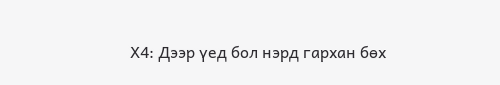Х4: Дээр үед бол нэрд гархан бөх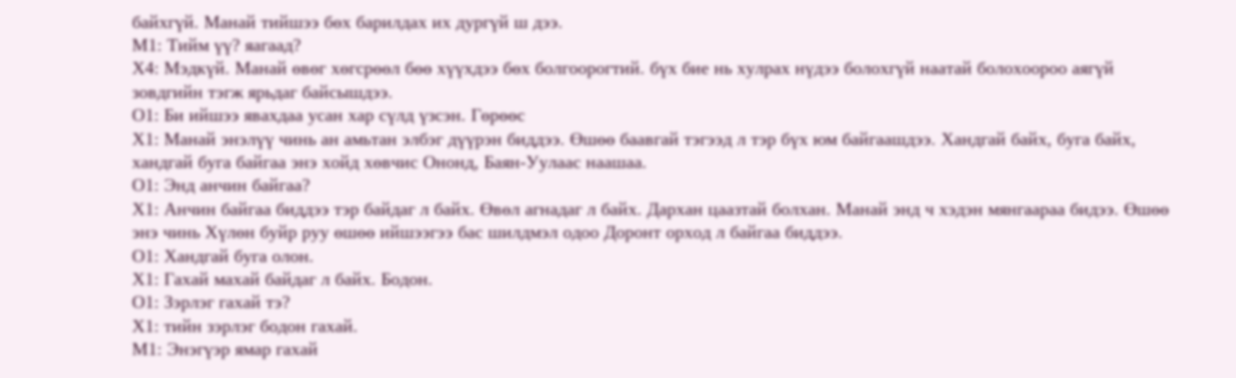байхгүй. Манай тийшээ бөх барилдах их дургүй ш дээ.
М1: Тийм үү? яагаад?
Х4: Мэдкүй. Манай өвөг хөгсрөөл бөө хүүхдээ бөх болгоорогтий. бүх бие нь хулрах нүдээ болохгүй наатай болохоороо аягүй зовдгийн тэгж ярьдаг байсышдээ.
О1: Би ийшээ явахдаа усан хар сүлд үзсэн. Гөрөөс
Х1: Манай энэлүү чинь ан амьтан элбэг дүүрэн биддээ. Өшөө баавгай тэгээд л тэр бүх юм байгаашдээ. Хандгай байх, буга байх, хандгай буга байгаа энэ хойд хөвчис Ононд, Баян-Уулаас наашаа.
О1: Энд анчин байгаа?
Х1: Анчин байгаа биддээ тэр байдаг л байх. Өвөл агнадаг л байх. Дархан цаазтай болхан. Манай энд ч хэдэн мянгаараа бидээ. Өшөө энэ чинь Хүлөн буйр руу өшөө ийшээгээ бас шилдмэл одоо Доронт орход л байгаа биддээ.
О1: Хандгай буга олон.
Х1: Гахай махай байдаг л байх. Бодон.
О1: Зэрлэг гахай тэ?
Х1: тийн зэрлэг бодон гахай.
М1: Энэгүэр ямар гахай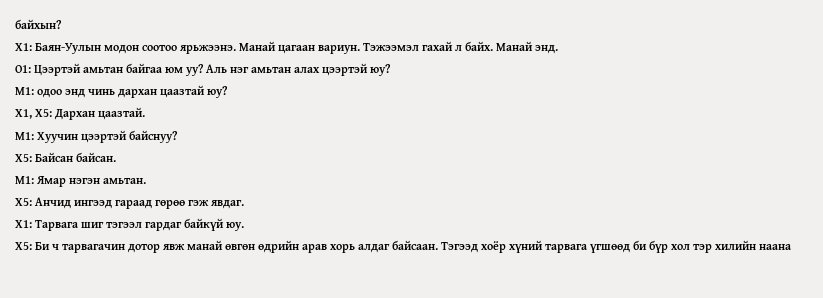байхын?
Х1: Баян-Уулын модон соотоо ярьжээнэ. Манай цагаан вариун. Тэжээмэл гахай л байх. Манай энд.
О1: Цээртэй амьтан байгаа юм уу? Аль нэг амьтан алах цээртэй юу?
М1: одоо энд чинь дархан цаазтай юу?
Х1, Х5: Дархан цаазтай.
М1: Хуучин цээртэй байснуу?
Х5: Байсан байсан.
М1: Ямар нэгэн амьтан.
Х5: Анчид ингээд гараад гөрөө гэж явдаг.
Х1: Тарвага шиг тэгээл гардаг байкүй юу.
Х5: Би ч тарвагачин дотор явж манай өвгөн өдрийн арав хорь алдаг байсаан. Тэгээд хоёр хүний тарвага үгшөөд би бүр хол тэр хилийн наана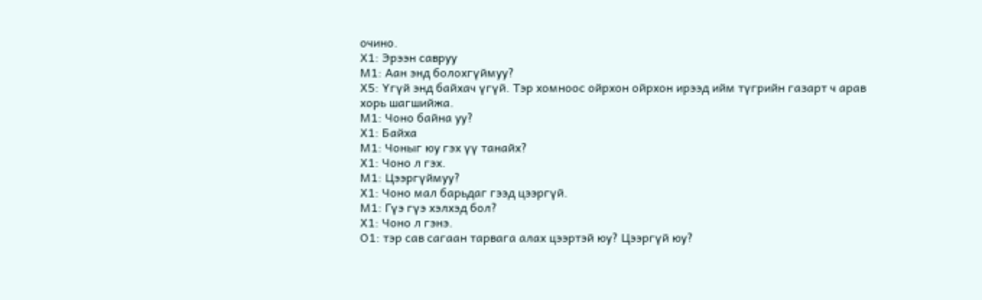очино.
Х1: Эрээн савруу
М1: Аан энд болохгүймуу?
Х5: Үгүй энд байхач үгүй. Тэр хомноос ойрхон ойрхон ирээд ийм түгрийн газарт ч арав хорь шагшийжа.
М1: Чоно байна уу?
Х1: Байха
М1: Чоныг юу гэх үү танайх?
Х1: Чоно л гэх.
М1: Цээргүймуу?
Х1: Чоно мал барьдаг гээд цээргүй.
М1: Гүэ гүэ хэлхэд бол?
Х1: Чоно л гэнэ.
О1: тэр сав сагаан тарвага алах цээртэй юу? Цээргүй юу?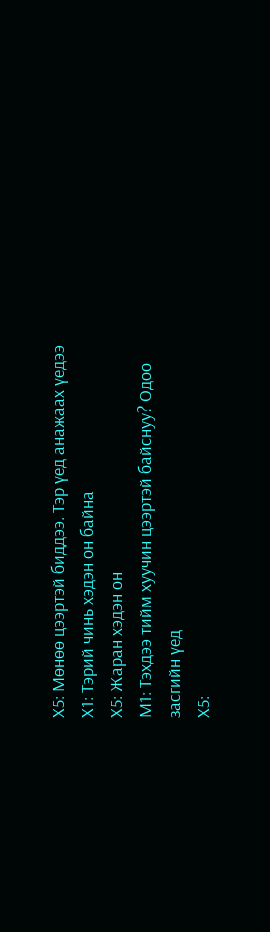Х5: Мөнөө цээртэй биддээ. Тэр үед анажаах үедээ
Х1: Тэрий чинь хэдэн он байна
Х5: Жаран хэдэн он
М1: Тэхдээ тийм хуучин цээртэй байснуу? Одоо засгийн үед
Х5: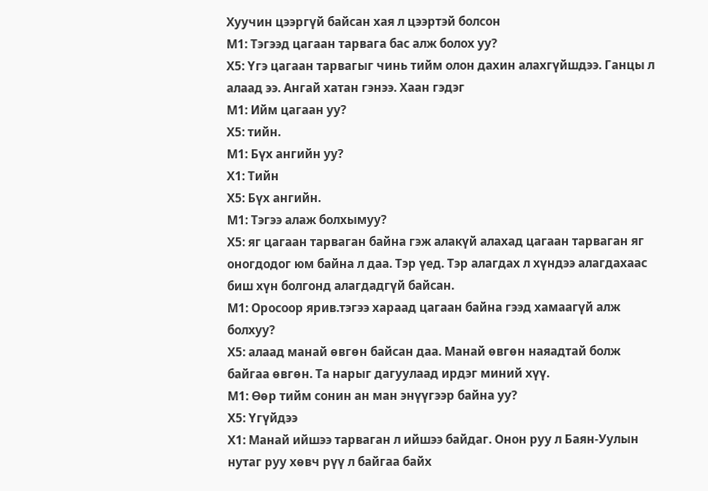Хуучин цээргүй байсан хая л цээртэй болсон
М1: Тэгээд цагаан тарвага бас алж болох уу?
Х5: Үгэ цагаан тарвагыг чинь тийм олон дахин алахгүйшдээ. Ганцы л алаад ээ. Ангай хатан гэнээ. Хаан гэдэг
М1: Ийм цагаан уу?
Х5: тийн.
М1: Бүх ангийн уу?
Х1: Тийн
Х5: Бүх ангийн.
М1: Тэгээ алаж болхымуу?
Х5: яг цагаан тарваган байна гэж алакүй алахад цагаан тарваган яг оногдодог юм байна л даа. Тэр үед. Тэр алагдах л хүндээ алагдахаас биш хүн болгонд алагдадгүй байсан.
М1: Оросоор ярив.тэгээ хараад цагаан байна гээд хамаагүй алж болхуу?
Х5: алаад манай өвгөн байсан даа. Манай өвгөн наяадтай болж байгаа өвгөн. Та нарыг дагуулаад ирдэг миний хүү.
М1: Өөр тийм сонин ан ман энүүгээр байна уу?
Х5: Үгүйдээ
Х1: Манай ийшээ тарваган л ийшээ байдаг. Онон руу л Баян-Уулын нутаг руу хөвч рүү л байгаа байх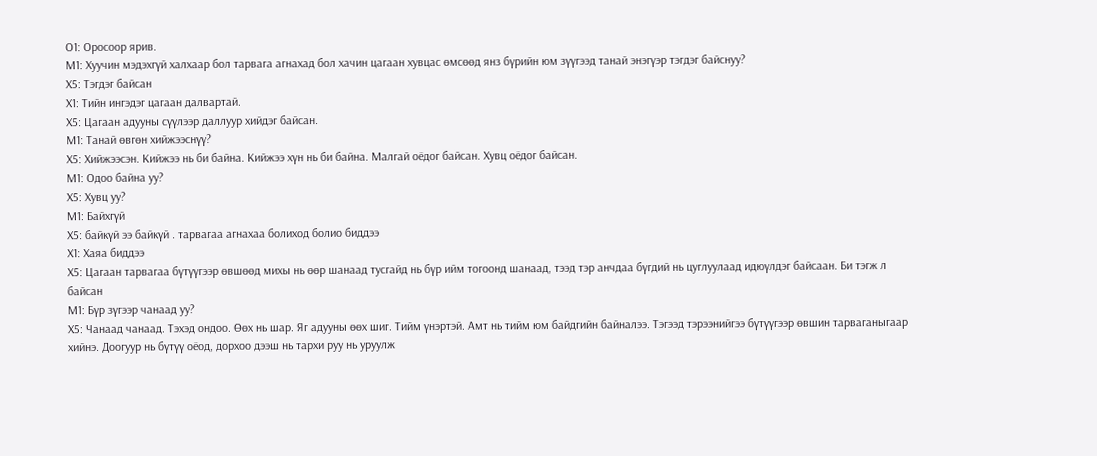О1: Оросоор ярив.
М1: Хуучин мэдэхгүй халхаар бол тарвага агнахад бол хачин цагаан хувцас өмсөөд янз бүрийн юм зүүгээд танай энэгүэр тэгдэг байснуу?
Х5: Тэгдэг байсан
Х1: Тийн ингэдэг цагаан далвартай.
Х5: Цагаан адууны сүүлээр даллуур хийдэг байсан.
М1: Танай өвгөн хийжээснүү?
Х5: Хийжээсэн. Кийжээ нь би байна. Кийжээ хүн нь би байна. Малгай оёдог байсан. Хувц оёдог байсан.
М1: Одоо байна уу?
Х5: Хувц уу?
М1: Байхгүй
Х5: байкүй ээ байкүй . тарвагаа агнахаа болиход болио биддээ
Х1: Хаяа биддээ
Х5: Цагаан тарвагаа бүтүүгээр өвшөөд михы нь өөр шанаад тусгайд нь бүр ийм тогоонд шанаад, тээд тэр анчдаа бүгдий нь цуглуулаад идюүлдэг байсаан. Би тэгж л байсан
М1: Бүр зүгээр чанаад уу?
Х5: Чанаад чанаад. Тэхэд ондоо. Өөх нь шар. Яг адууны өөх шиг. Тийм үнэртэй. Амт нь тийм юм байдгийн байналээ. Тэгээд тэрээнийгээ бүтүүгээр өвшин тарваганыгаар хийнэ. Доогуур нь бүтүү оёод, дорхоо дээш нь тархи руу нь уруулж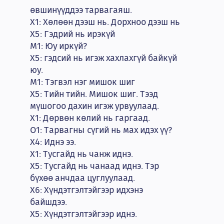өвшинүүддээ тарвагаяш.
Х1: Хөлөөн дээш нь. Дорхноо дээш нь
Х5: Гэдрий нь ирэкүй
М1: Юу иркүй?
Х5: гэдсий нь игэж хахлахгүй байкүй юу.
М1: Тэгвэл нэг мишок шиг
Х5: Тийн тийн. Мишок шиг. Тээд мүшогоо дахин игэж урвуулаад.
Х1: Дөрвөн көлий нь гаргаад.
О1: Тарвагны сүгий нь мах идэх үү?
Х4: Иднэ ээ.
Х1: Тусгайд нь чанж иднэ.
Х5: Тусгайд нь чанаад иднэ. Тэр бүхөө анчдаа цуглуулаад.
Х6: Хүндэтгэлтэйгээр идхэнэ байшдээ.
Х5: Хүндэтгэлтэйгээр иднэ.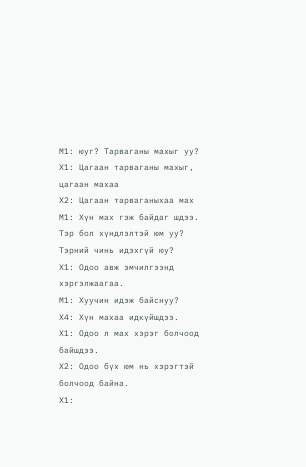М1: юуг? Тарваганы махыг уу?
Х1: Цагаан тарваганы махыг, цагаан махаа
Х2: Цагаан тарваганыхаа мах
М1: Хүн мах гэж байдаг шдээ. Тэр бол хүндлэлтэй юм уу? Тэрний чинь идэхгүй юу?
Х1: Одоо авж эмчилгээнд хэргэлжаагаа.
М1: Хуучин идэж байснуу?
Х4: Хүн махаа идкүйшдээ.
Х1: Одоо л мах хэрэг болчоод байшдээ.
Х2: Одоо бүх юм нь хэрэгтэй болчоод байна.
Х1: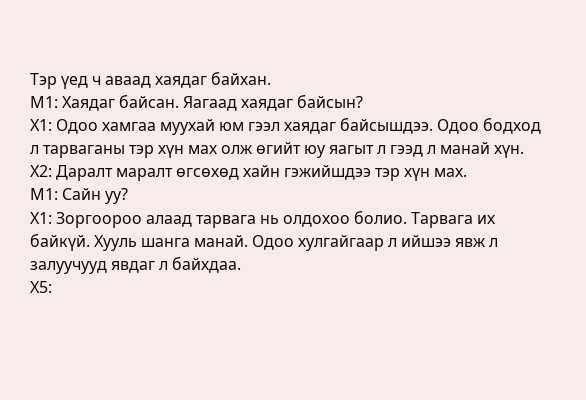Тэр үед ч аваад хаядаг байхан.
М1: Хаядаг байсан. Яагаад хаядаг байсын?
Х1: Одоо хамгаа муухай юм гээл хаядаг байсышдээ. Одоо бодход л тарваганы тэр хүн мах олж өгийт юу яагыт л гээд л манай хүн.
Х2: Даралт маралт өгсөхөд хайн гэжийшдээ тэр хүн мах.
М1: Сайн уу?
Х1: Зоргоороо алаад тарвага нь олдохоо болио. Тарвага их байкүй. Хууль шанга манай. Одоо хулгайгаар л ийшээ явж л залуучууд явдаг л байхдаа.
Х5: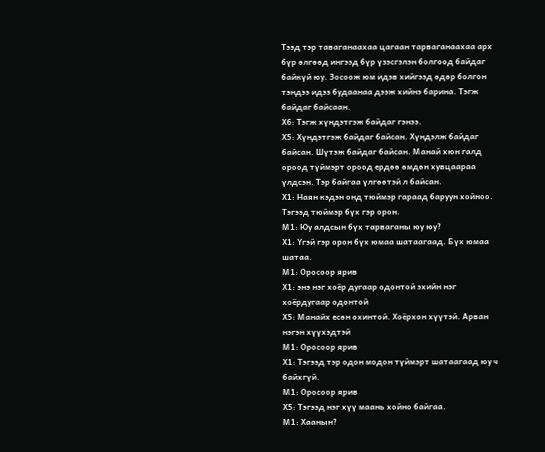Тээд тэр таваганаахаа цагаан тарваганаахаа арх бүр өлгөөд ингээд бүр үзэсгэлэн болгоод байдаг байкүй юу. Зосоож юм идэв хийгээд өдөр болгон тэндээ идээ будаанаа дээж хийнэ барина. Тэгж байдаг байсаан.
Х6: Тэгж хүндэтгэж байдаг гэнээ.
Х5: Хүндэтгэж байдаг байсан. Хүндэлж байдаг байсан. Шүтэж байдаг байсан. Манай хюн галд ороод түймэрт ороод ердөө өмдөн хувцаараа үлдсэн. Тэр байгаа үлгөөтэй л байсан.
Х1: Наян кэдэн онд тюймэр гараад баруун хойноо. Тэгээд тюймэр бүх гэр орон.
М1: Юу алдсын бүх тарваганы юу юу?
Х1: Үгэй гэр орон бүх юмаа шатаагаад. Бүх юмаа шатаа.
М1: Оросоор ярив
Х1: энэ нэг хоёр дугаар одонтой эхийн нэг хоёрдугаар одонтой
Х5: Манайх есөн охинтой. Хоёрхон хүүтэй. Арван нэгэн хүүхэдтэй
М1: Оросоор ярив
Х1: Тэгээд тэр одон модон түймэрт шатаагаад юу ч байхгүй.
М1: Оросоор ярив
Х5: Тэгээд нэг хүү маань хойно байгаа.
М1: Хаанын?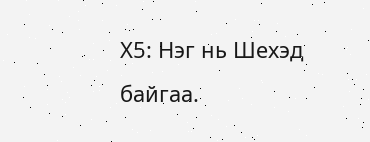Х5: Нэг нь Шехэд байгаа.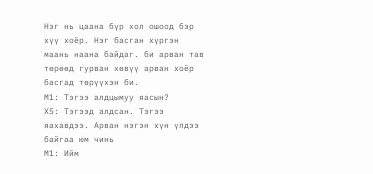Нэг нь цаана бүр хол ошоод бэр хүү хоёр. Нэг басган хүргэн маань наана байдаг. би арван тав төрөөд гурван хөвүү арван хоёр басгад төрүүхэн би.
М1: Тэгээ алдцымуу яасын?
Х5: Тэгээд алдсан. Тэгээ яахавдээ. Арван нэгэн хүн үлдээ байгаа юм чинь
М1: Ийм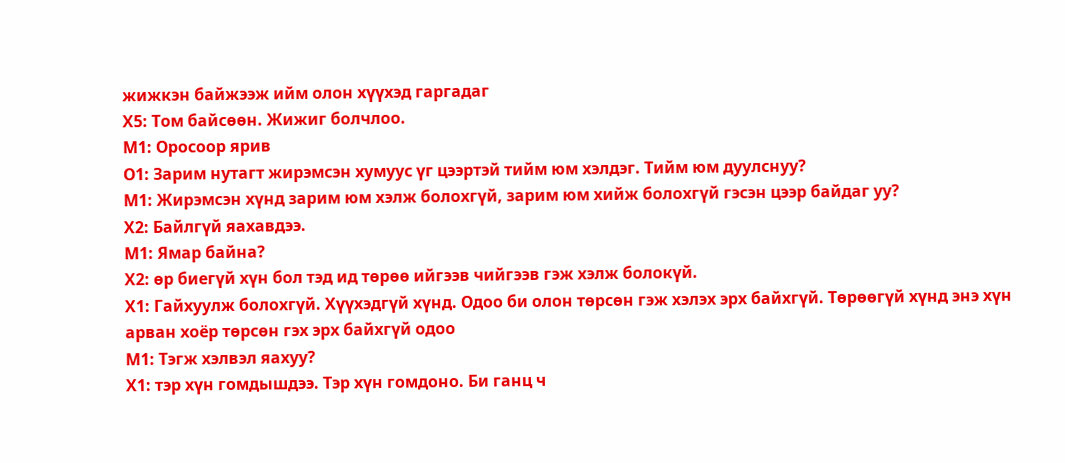жижкэн байжээж ийм олон хүүхэд гаргадаг
Х5: Том байсөөн. Жижиг болчлоо.
М1: Оросоор ярив
О1: Зарим нутагт жирэмсэн хумуус үг цээртэй тийм юм хэлдэг. Тийм юм дуулснуу?
М1: Жирэмсэн хүнд зарим юм хэлж болохгүй, зарим юм хийж болохгүй гэсэн цээр байдаг уу?
Х2: Байлгүй яахавдээ.
М1: Ямар байна?
Х2: өр биегүй хүн бол тэд ид төрөө ийгээв чийгээв гэж хэлж болокүй.
Х1: Гайхуулж болохгүй. Хүүхэдгүй хүнд. Одоо би олон төрсөн гэж хэлэх эрх байхгүй. Төрөөгүй хүнд энэ хүн арван хоёр төрсөн гэх эрх байхгүй одоо
М1: Тэгж хэлвэл яахуу?
Х1: тэр хүн гомдышдээ. Тэр хүн гомдоно. Би ганц ч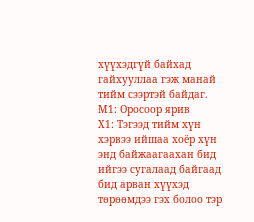хүүхэдгүй байхад гайхууллаа гэж манай тийм сээртэй байдаг.
М1: Оросоор ярив
Х1: Тэгээд тийм хүн хэрвээ ийшаа хоёр хүн энд байжаагаахан бид ийгээ сугалаад байгаад бид арван хүүхэд төрөөмдээ гэх болоо тэр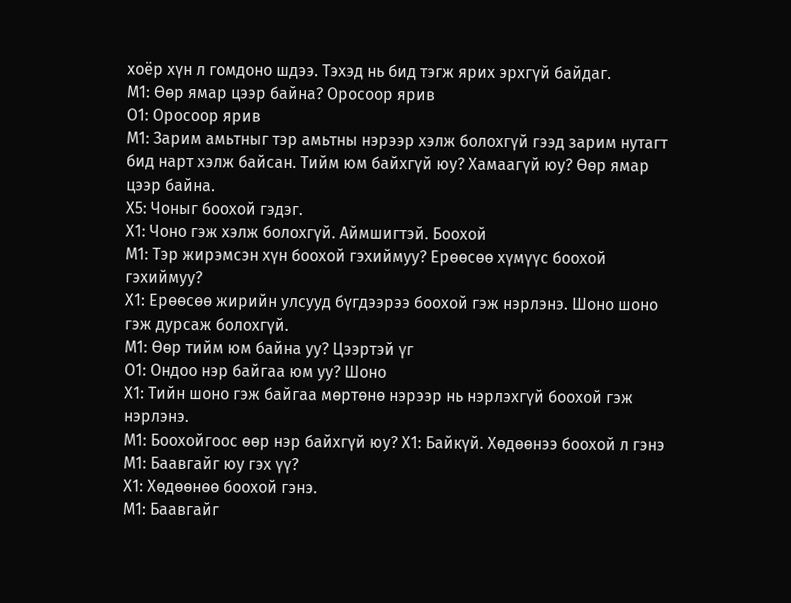хоёр хүн л гомдоно шдээ. Тэхэд нь бид тэгж ярих эрхгүй байдаг.
М1: Өөр ямар цээр байна? Оросоор ярив
О1: Оросоор ярив
М1: Зарим амьтныг тэр амьтны нэрээр хэлж болохгүй гээд зарим нутагт бид нарт хэлж байсан. Тийм юм байхгүй юу? Хамаагүй юу? Өөр ямар цээр байна.
Х5: Чоныг боохой гэдэг.
Х1: Чоно гэж хэлж болохгүй. Аймшигтэй. Боохой
М1: Тэр жирэмсэн хүн боохой гэхиймуу? Ерөөсөө хүмүүс боохой гэхиймуу?
Х1: Ерөөсөө жирийн улсууд бүгдээрээ боохой гэж нэрлэнэ. Шоно шоно гэж дурсаж болохгүй.
М1: Өөр тийм юм байна уу? Цээртэй үг
О1: Ондоо нэр байгаа юм уу? Шоно
Х1: Тийн шоно гэж байгаа мөртөнө нэрээр нь нэрлэхгүй боохой гэж нэрлэнэ.
М1: Боохойгоос өөр нэр байхгүй юу? Х1: Байкүй. Хөдөөнээ боохой л гэнэ М1: Баавгайг юу гэх үү?
Х1: Хөдөөнөө боохой гэнэ.
М1: Баавгайг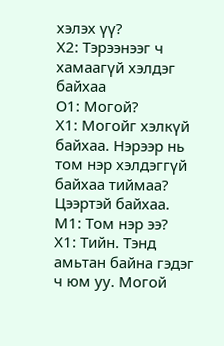хэлэх үү?
Х2: Тэрээнээг ч хамаагүй хэлдэг байхаа
О1: Могой?
Х1: Могойг хэлкүй байхаа. Нэрээр нь том нэр хэлдэггүй байхаа тиймаа? Цээртэй байхаа.
М1: Том нэр ээ?
Х1: Тийн. Тэнд амьтан байна гэдэг ч юм уу. Могой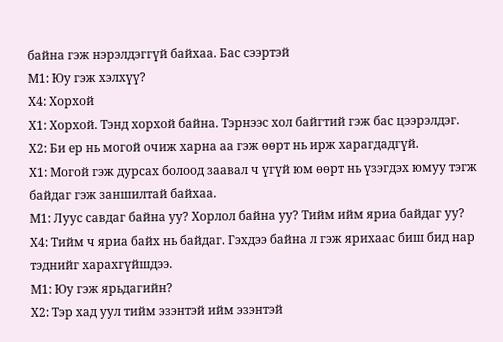байна гэж нэрэлдэггүй байхаа. Бас сээртэй
М1: Юу гэж хэлхүү?
Х4: Хорхой
Х1: Хорхой. Тэнд хорхой байна. Тэрнээс хол байгтий гэж бас цээрэлдэг.
Х2: Би ер нь могой очиж харна аа гэж өөрт нь ирж харагдадгүй.
Х1: Могой гэж дурсах болоод заавал ч үгүй юм өөрт нь үзэгдэх юмуу тэгж байдаг гэж заншилтай байхаа.
М1: Луус савдаг байна уу? Хорлол байна уу? Тийм ийм яриа байдаг уу?
Х4: Тийм ч яриа байх нь байдаг. Гэхдээ байна л гэж ярихаас биш бид нар тэднийг харахгүйшдээ.
М1: Юу гэж ярьдагийн?
Х2: Тэр хад уул тийм эзэнтэй ийм эзэнтэй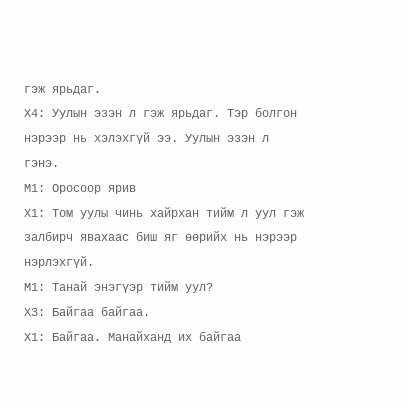гэж ярьдаг.
Х4: Уулын эзэн л гэж ярьдаг. Тэр болгон нэрээр нь хэлэхгүй ээ. Уулын эзэн л гэнэ.
М1: Оросоор ярив
Х1: Том уулы чинь хайрхан тийм л уул гэж залбирч явахаас биш яг өөрийх нь нэрээр нэрлэхгүй.
М1: Танай энэгүэр тийм уул?
Х3: Байгаа байгаа.
Х1: Байгаа. Манайханд их байгаа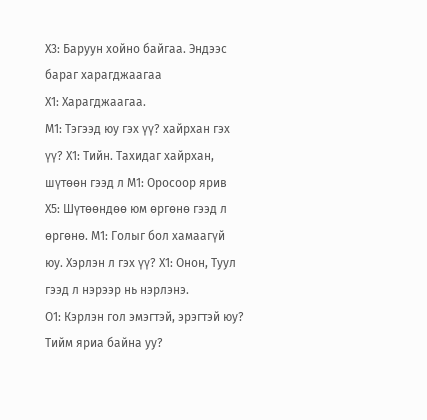Х3: Баруун хойно байгаа. Эндээс бараг харагджаагаа
Х1: Харагджаагаа.
М1: Тэгээд юу гэх үү? хайрхан гэх үү? Х1: Тийн. Тахидаг хайрхан, шүтөөн гээд л М1: Оросоор ярив
Х5: Шүтөөндөө юм өргөнө гээд л өргөнө. М1: Голыг бол хамаагүй юу. Хэрлэн л гэх үү? Х1: Онон, Туул гээд л нэрээр нь нэрлэнэ.
О1: Кэрлэн гол эмэгтэй, эрэгтэй юу? Тийм яриа байна уу?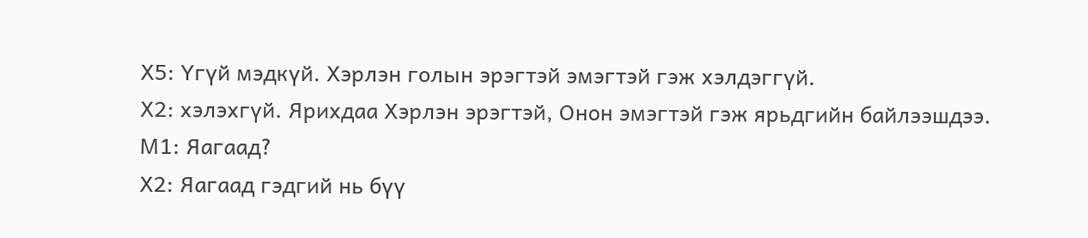Х5: Үгүй мэдкүй. Хэрлэн голын эрэгтэй эмэгтэй гэж хэлдэггүй.
Х2: хэлэхгүй. Ярихдаа Хэрлэн эрэгтэй, Онон эмэгтэй гэж ярьдгийн байлээшдээ.
М1: Яагаад?
Х2: Яагаад гэдгий нь бүү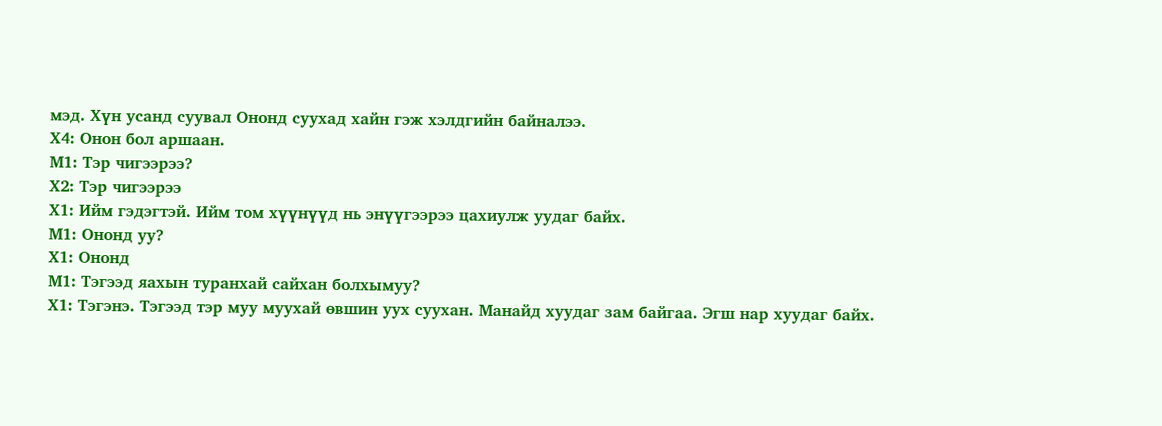мэд. Хүн усанд суувал Ононд суухад хайн гэж хэлдгийн байналээ.
Х4: Онон бол аршаан.
М1: Тэр чигээрээ?
Х2: Тэр чигээрээ
Х1: Ийм гэдэгтэй. Ийм том хүүнүүд нь энүүгээрээ цахиулж уудаг байх.
М1: Ононд уу?
Х1: Ононд
М1: Тэгээд яахын туранхай сайхан болхымуу?
Х1: Тэгэнэ. Тэгээд тэр муу муухай өвшин уух суухан. Манайд хуудаг зам байгаа. Эгш нар хуудаг байх.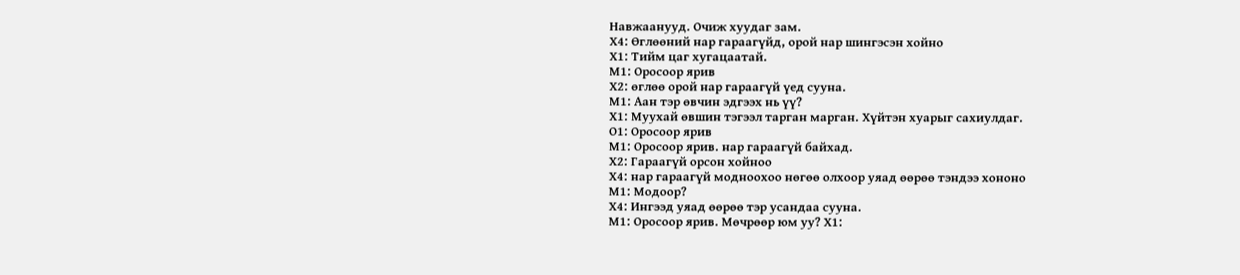Навжаанууд. Очиж хуудаг зам.
Х4: Өглөөний нар гараагүйд, орой нар шингэсэн хойно
Х1: Тийм цаг хугацаатай.
М1: Оросоор ярив
Х2: өглөө орой нар гараагүй үед сууна.
М1: Аан тэр өвчин эдгээх нь үү?
Х1: Муухай өвшин тэгээл тарган марган. Хүйтэн хуарыг сахиулдаг.
О1: Оросоор ярив
М1: Оросоор ярив. нар гараагүй байхад.
Х2: Гараагүй орсон хойноо
Х4: нар гараагүй модноохоо нөгөө олхоор уяад өөрөө тэндээ хононо
М1: Модоор?
Х4: Ингээд уяад өөрөө тэр усандаа сууна.
М1: Оросоор ярив. Мөчрөөр юм уу? Х1: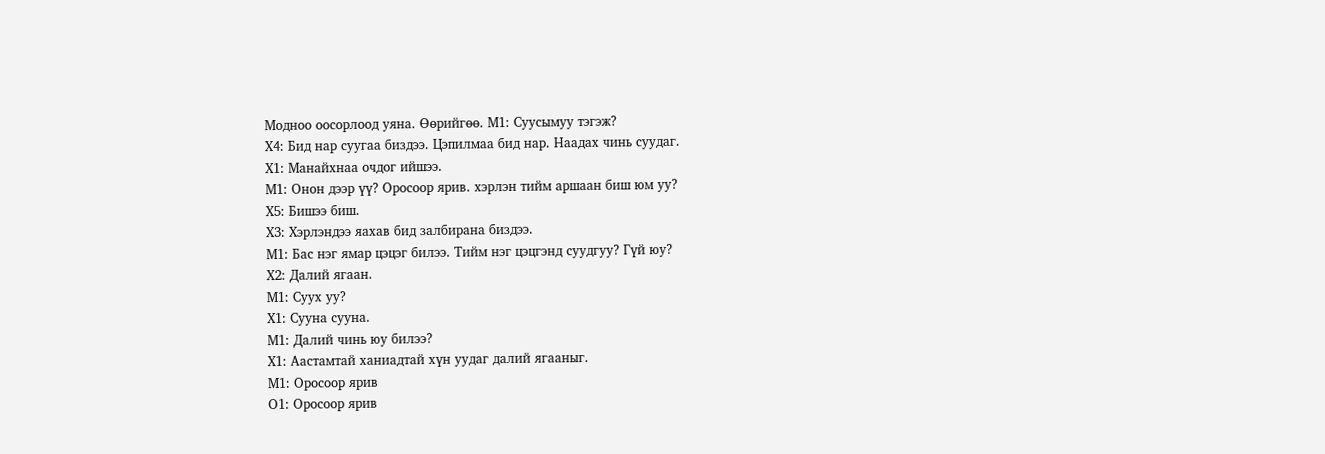Модноо оосорлоод уяна. Өөрийгөө. М1: Суусымуу тэгэж?
Х4: Бид нар суугаа биздээ. Цэпилмаа бид нар. Наадах чинь суудаг.
Х1: Манайхнаа очдог ийшээ.
М1: Онон дээр үү? Оросоор ярив. хэрлэн тийм аршаан биш юм уу?
Х5: Бишээ биш.
Х3: Хэрлэндээ яахав бид залбирана биздээ.
М1: Бас нэг ямар цэцэг билээ. Тийм нэг цэцгэнд суудгуу? Гүй юу?
Х2: Далий ягаан.
М1: Суух уу?
Х1: Сууна сууна.
М1: Далий чинь юу билээ?
Х1: Аастамтай ханиадтай хүн уудаг далий ягааныг.
М1: Оросоор ярив
О1: Оросоор ярив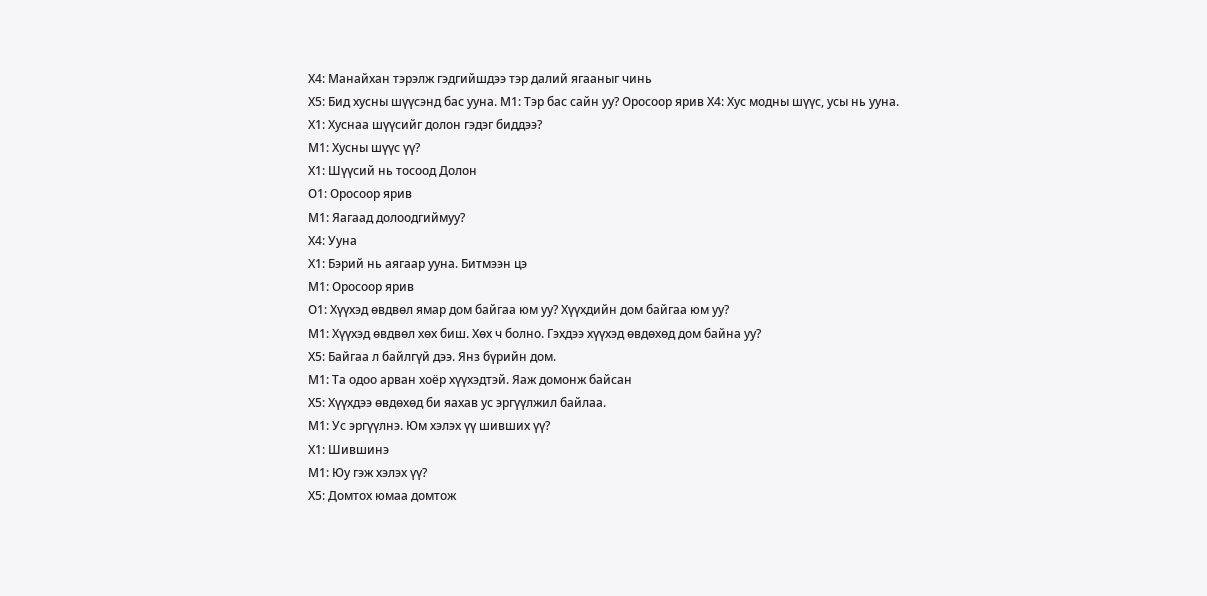Х4: Манайхан тэрэлж гэдгийшдээ тэр далий ягааныг чинь
Х5: Бид хусны шүүсэнд бас ууна. М1: Тэр бас сайн уу? Оросоор ярив Х4: Хус модны шүүс, усы нь ууна.
Х1: Хуснаа шүүсийг долон гэдэг биддээ?
М1: Хусны шүүс үү?
Х1: Шүүсий нь тосоод Долон
О1: Оросоор ярив
М1: Яагаад долоодгиймуу?
Х4: Ууна
Х1: Бэрий нь аягаар ууна. Битмээн цэ
М1: Оросоор ярив
О1: Хүүхэд өвдвөл ямар дом байгаа юм уу? Хүүхдийн дом байгаа юм уу?
М1: Хүүхэд өвдвөл хөх биш. Хөх ч болно. Гэхдээ хүүхэд өвдөхөд дом байна уу?
Х5: Байгаа л байлгүй дээ. Янз бүрийн дом.
М1: Та одоо арван хоёр хүүхэдтэй. Яаж домонж байсан
Х5: Хүүхдээ өвдөхөд би яахав ус эргүүлжил байлаа.
М1: Ус эргүүлнэ. Юм хэлэх үү шивших үү?
Х1: Шившинэ
М1: Юу гэж хэлэх үү?
Х5: Домтох юмаа домтож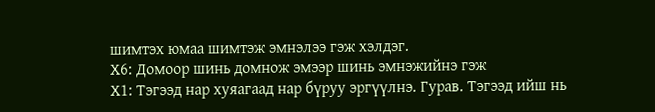шимтэх юмаа шимтэж эмнэлээ гэж хэлдэг.
Х6: Домоор шинь домнож эмээр шинь эмнэжийнэ гэж
Х1: Тэгээд нар хуяагаад нар бүруу эргүүлнэ. Гурав. Тэгээд ийш нь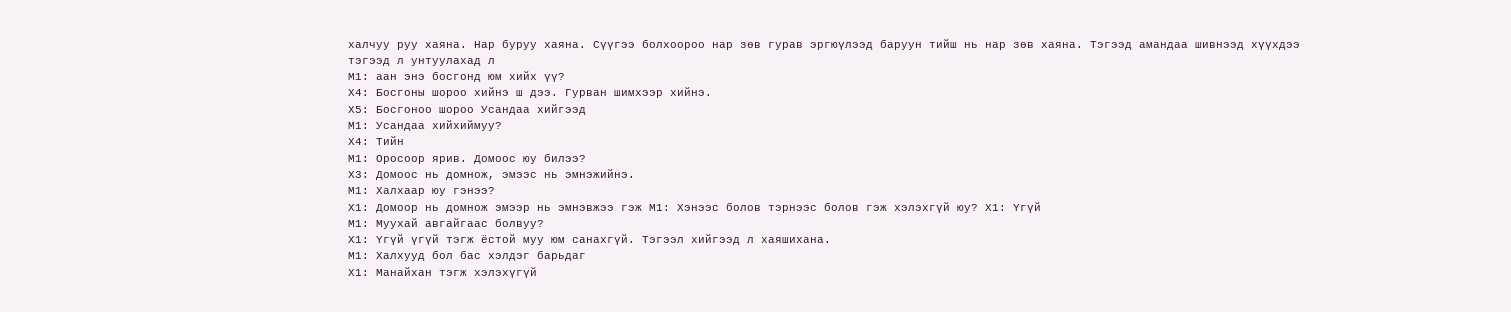халчуу руу хаяна. Нар буруу хаяна. Сүүгээ болхоороо нар зөв гурав эргюүлээд баруун тийш нь нар зөв хаяна. Тэгээд амандаа шивнээд хүүхдээ тэгээд л унтуулахад л
М1: аан энэ босгонд юм хийх үү?
Х4: Босгоны шороо хийнэ ш дээ. Гурван шимхээр хийнэ.
Х5: Босгоноо шороо Усандаа хийгээд
М1: Усандаа хийхиймуу?
Х4: Тийн
М1: Оросоор ярив. Домоос юу билээ?
Х3: Домоос нь домнож, эмээс нь эмнэжийнэ.
М1: Халхаар юу гэнээ?
Х1: Домоор нь домнож эмээр нь эмнэвжээ гэж М1: Хэнээс болов тэрнээс болов гэж хэлэхгүй юу? Х1: Үгүй
М1: Муухай авгайгаас болвуу?
Х1: Үгүй үгүй тэгж ёстой муу юм санахгүй. Тэгээл хийгээд л хаяшихана.
М1: Халхууд бол бас хэлдэг барьдаг
Х1: Манайхан тэгж хэлэхүгүй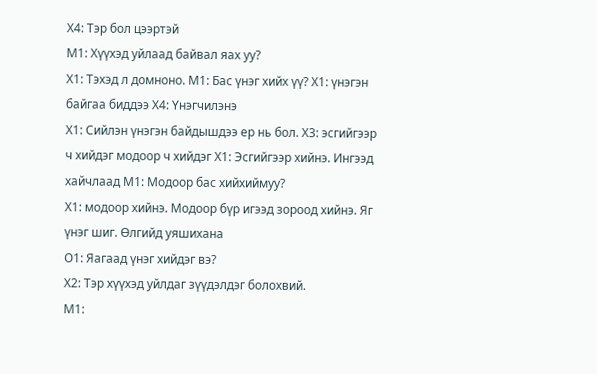Х4: Тэр бол цээртэй
М1: Хүүхэд уйлаад байвал яах уу?
Х1: Тэхэд л домноно. М1: Бас үнэг хийх үү? Х1: үнэгэн байгаа биддээ Х4: Үнэгчилэнэ
Х1: Сийлэн үнэгэн байдышдээ ер нь бол. Х3: эсгийгээр ч хийдэг модоор ч хийдэг Х1: Эсгийгээр хийнэ. Ингээд хайчлаад М1: Модоор бас хийхиймуу?
Х1: модоор хийнэ. Модоор бүр игээд зороод хийнэ. Яг үнэг шиг. Өлгийд уяшихана
О1: Яагаад үнэг хийдэг вэ?
Х2: Тэр хүүхэд уйлдаг зүүдэлдэг болохвий.
М1: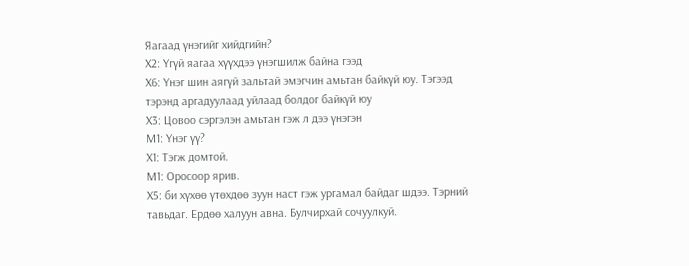Яагаад үнэгийг хийдгийн?
Х2: Үгүй яагаа хүүхдээ үнэгшилж байна гээд
Х6: Үнэг шин аягүй зальтай эмэгчин амьтан байкүй юу. Тэгээд тэрэнд аргадуулаад уйлаад болдог байкүй юу
Х3: Цовоо сэргэлэн амьтан гэж л дээ үнэгэн
М1: Үнэг үү?
Х1: Тэгж домтой.
М1: Оросоор ярив.
Х5: би хүхөө үтөхдөө зуун наст гэж ургамал байдаг шдээ. Тэрний тавьдаг. Ердөө халуун авна. Булчирхай сочуулкуй.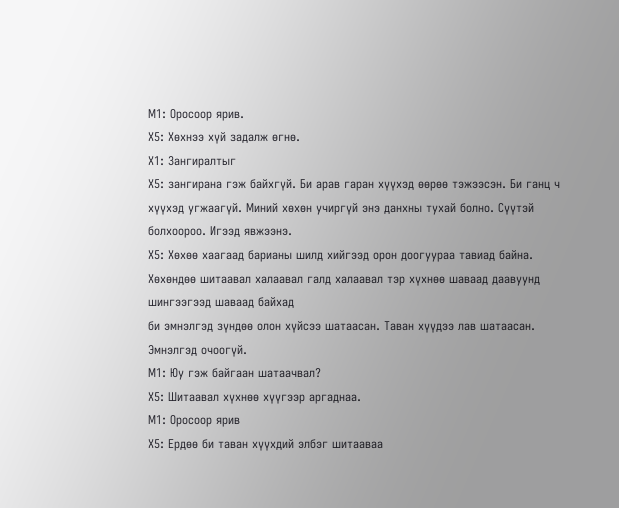М1: Оросоор ярив.
Х5: Хөхнээ хүй задалж өгнө.
Х1: Зангиралтыг
Х5: зангирана гэж байхгүй. Би арав гаран хүүхэд өөрөө тэжээсэн. Би ганц ч хүүхэд угжаагүй. Миний хөхөн учиргүй энэ данхны тухай болно. Сүүтэй болхоороо. Игээд явжээнэ.
Х5: Хөхөө хаагаад барианы шилд хийгээд орон доогуураа тавиад байна. Хөхөндөө шитаавал халаавал галд халаавал тэр хүхнөө шаваад даавуунд шингээгээд шаваад байхад
би эмнэлгэд зүндөө олон хүйсээ шатаасан. Таван хүүдээ лав шатаасан. Эмнэлгэд очоогүй.
М1: Юу гэж байгаан шатаачвал?
Х5: Шитаавал хүхнөө хүүгээр аргаднаа.
М1: Оросоор ярив
Х5: Ердөө би таван хүүхдий элбэг шитааваа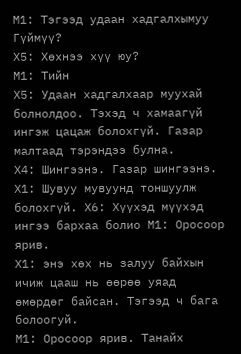М1: Тэгээд удаан хадгалхымуу Гүймүү?
Х5: Хөхнээ хүү юу?
М1: Тийн
Х5: Удаан хадгалхаар муухай болнолдоо. Тэхэд ч хамаагүй ингэж цацаж болохгүй. Газар малтаад тэрэндээ булна.
Х4: Шингээнэ. Газар шингээнэ.
Х1: Шувуу мувуунд тоншуулж болохгүй. Х6: Хүүхэд мүүхэд ингээ бархаа болио М1: Оросоор ярив.
Х1: энэ хөх нь залуу байхын ичиж цааш нь өөрөө уяад өмөрдөг байсан. Тэгээд ч бага болоогуй.
М1: Оросоор ярив. Танайх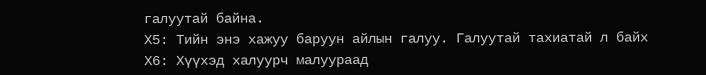галуутай байна.
Х5: Тийн энэ хажуу баруун айлын галуу. Галуутай тахиатай л байх
Х6: Хүүхэд халуурч малуураад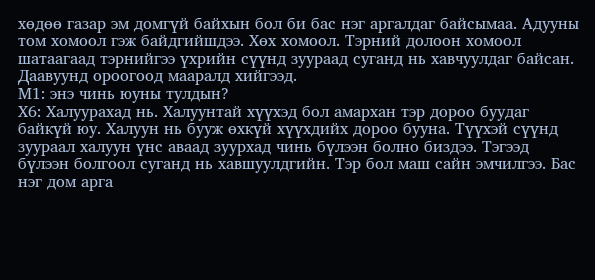хөдөө газар эм домгүй байхын бол би бас нэг аргалдаг байсымаа. Адууны том хомоол гэж байдгийшдээ. Хөх хомоол. Тэрний долоон хомоол шатаагаад тэрнийгээ үхрийн сүүнд зуураад суганд нь хавчуулдаг байсан. Даавуунд ороогоод мааралд хийгээд.
М1: энэ чинь юуны тулдын?
Х6: Халуурахад нь. Халуунтай хүүхэд бол амархан тэр дороо буудаг байкүй юу. Халуун нь бууж өхкүй хүүхдийх дороо бууна. Түүхэй сүүнд зуураал халуун үнс аваад зуурхад чинь бүлээн болно биздээ. Тэгээд бүлээн болгоол суганд нь хавшуулдгийн. Тэр бол маш сайн эмчилгээ. Бас нэг дом арга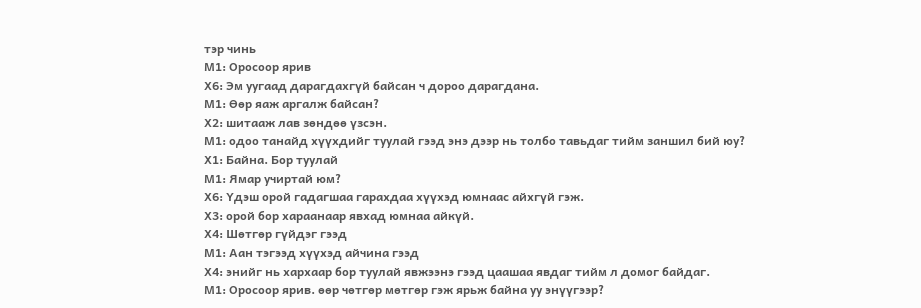тэр чинь
М1: Оросоор ярив
Х6: Эм уугаад дарагдахгүй байсан ч дороо дарагдана.
М1: Өөр яаж аргалж байсан?
Х2: шитааж лав зөндөө үзсэн.
М1: одоо танайд хүүхдийг туулай гээд энэ дээр нь толбо тавьдаг тийм заншил бий юу?
Х1: Байна. Бор туулай
М1: Ямар учиртай юм?
Х6: Үдэш орой гадагшаа гарахдаа хүүхэд юмнаас айхгүй гэж.
Х3: орой бор хараанаар явхад юмнаа айкүй.
Х4: Шөтгөр гүйдэг гээд
М1: Аан тэгээд хүүхэд айчина гээд
Х4: энийг нь хархаар бор туулай явжээнэ гээд цаашаа явдаг тийм л домог байдаг.
М1: Оросоор ярив. өөр чөтгөр мөтгөр гэж ярьж байна уу энүүгээр?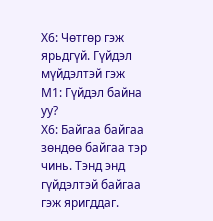Х6: Чөтгөр гэж ярьдгүй. Гүйдэл мүйдэлтэй гэж
М1: Гүйдэл байна уу?
Х6: Байгаа байгаа зөндөө байгаа тэр чинь. Тэнд энд гүйдэлтэй байгаа гэж яригддаг.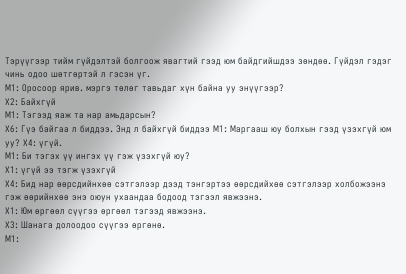Тэрүүгээр тийм гүйдэлтэй болгоож явагтий гээд юм байдгийшдээ зөндөө. Гүйдэл гэдэг чинь одоо шөтгөртэй л гэсэн үг.
М1: Оросоор ярив. мэргэ төлөг тавьдаг хүн байна уу энүүгээр?
Х2: Байхгүй
М1: Тэгээд яаж та нар амьдарсын?
Х6: Гүэ байгаа л биддээ. Энд л байхгүй биддээ М1: Маргааш юу болхын гээд үзэхгүй юм уу? Х4: үгүй.
М1: Би тэгэх үү ингэх үү гэж үзэхгүй юу?
Х1: үгүй ээ тэгж үзэхгүй
Х4: Бид нар өөрсдийнхөө сэтгэлээр дээд тэнгэртээ өөрсдийхөө сэтгэлээр холбожээнэ гэж өөрийнхөө энэ оюун ухаандаа бодоод тэгээл явжээнэ.
Х1: Юм өргөөл сүүгээ өргөөл тэгээд явжээнэ.
Х3: Шанага долоодоо сүүгээ өргөнө.
М1: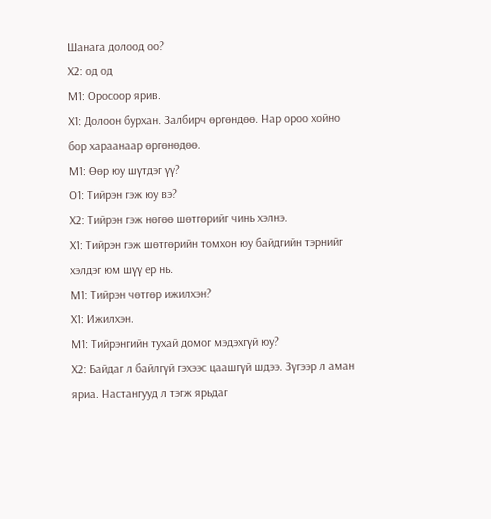Шанага долоод оо?
Х2: од од
М1: Оросоор ярив.
Х1: Долоон бурхан. Залбирч өргөндөө. Нар ороо хойно бор хараанаар өргөнөдөө.
М1: Өөр юу шүтдэг үү?
О1: Тийрэн гэж юу вэ?
Х2: Тийрэн гэж нөгөө шөтгөрийг чинь хэлнэ.
Х1: Тийрэн гэж шөтгөрийн томхон юу байдгийн тэрнийг хэлдэг юм шүү ер нь.
М1: Тийрэн чөтгөр ижилхэн?
Х1: Ижилхэн.
М1: Тийрэнгийн тухай домог мэдэхгүй юу?
Х2: Байдаг л байлгүй гэхээс цаашгүй шдээ. Зүгээр л аман яриа. Настангууд л тэгж ярьдаг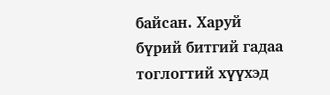байсан. Харуй бүрий битгий гадаа тоглогтий хүүхэд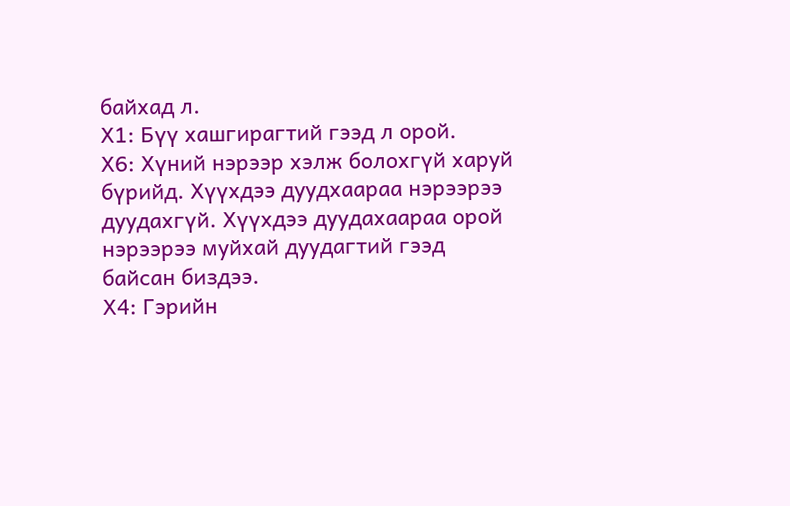байхад л.
Х1: Бүү хашгирагтий гээд л орой.
Х6: Хүний нэрээр хэлж болохгүй харуй бүрийд. Хүүхдээ дуудхаараа нэрээрээ дуудахгүй. Хүүхдээ дуудахаараа орой нэрээрээ муйхай дуудагтий гээд байсан биздээ.
Х4: Гэрийн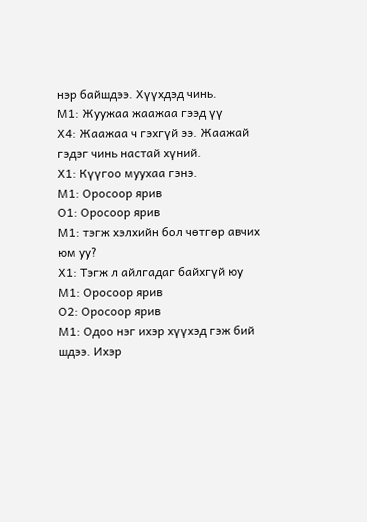нэр байшдээ. Хүүхдэд чинь.
М1: Жуужаа жаажаа гээд үү
Х4: Жаажаа ч гэхгүй ээ. Жаажай гэдэг чинь настай хүний.
Х1: Күүгоо муухаа гэнэ.
М1: Оросоор ярив
О1: Оросоор ярив
М1: тэгж хэлхийн бол чөтгөр авчих юм уу?
Х1: Тэгж л айлгадаг байхгүй юу
М1: Оросоор ярив
О2: Оросоор ярив
М1: Одоо нэг ихэр хүүхэд гэж бий шдээ. Ихэр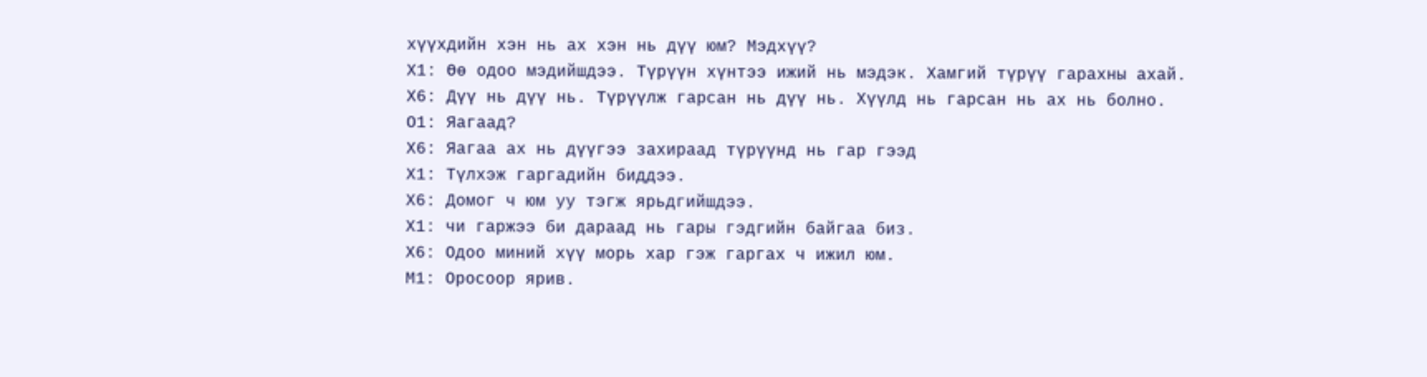хүүхдийн хэн нь ах хэн нь дүү юм? Мэдхүү?
Х1: Өө одоо мэдийшдээ. Түрүүн хүнтээ ижий нь мэдэк. Хамгий түрүү гарахны ахай.
Х6: Дүү нь дүү нь. Түрүүлж гарсан нь дүү нь. Хүүлд нь гарсан нь ах нь болно.
О1: Яагаад?
Х6: Яагаа ах нь дүүгээ захираад түрүүнд нь гар гээд
Х1: Түлхэж гаргадийн биддээ.
Х6: Домог ч юм уу тэгж ярьдгийшдээ.
Х1: чи гаржээ би дараад нь гары гэдгийн байгаа биз.
Х6: Одоо миний хүү морь хар гэж гаргах ч ижил юм.
М1: Оросоор ярив.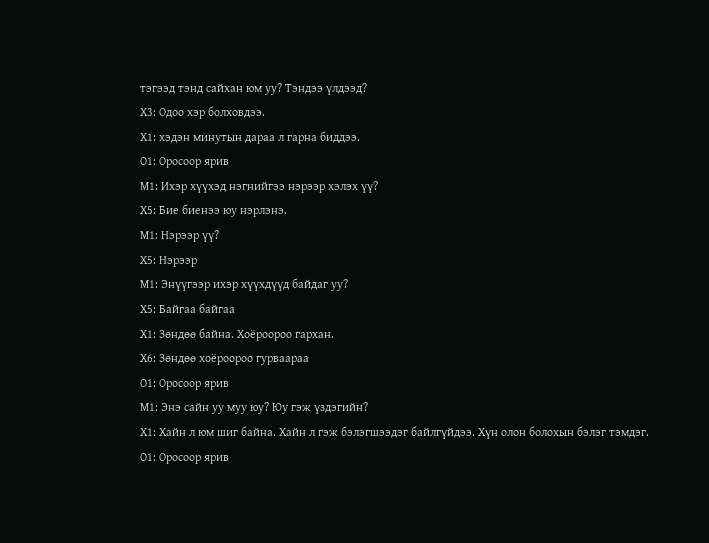тэгээд тэнд сайхан юм уу? Тэндээ үлдээд?
Х3: Одоо хэр болховдээ.
Х1: хэдэн минутын дараа л гарна биддээ.
О1: Оросоор ярив
М1: Ихэр хүүхэд нэгнийгээ нэрээр хэлэх үү?
Х5: Бие биенээ юу нэрлэнэ.
М1: Нэрээр үү?
Х5: Нэрээр
М1: Энүүгээр ихэр хүүхдүүд байдаг уу?
Х5: Байгаа байгаа
Х1: Зөндөө байна. Хоёроороо гархан.
Х6: Зөндөө хоёроороо гурваараа
О1: Оросоор ярив
М1: Энэ сайн уу муу юу? Юу гэж үздэгийн?
Х1: Хайн л юм шиг байна. Хайн л гэж бэлэгшээдэг байлгүйдээ. Хүн олон болохын бэлэг тэмдэг.
О1: Оросоор ярив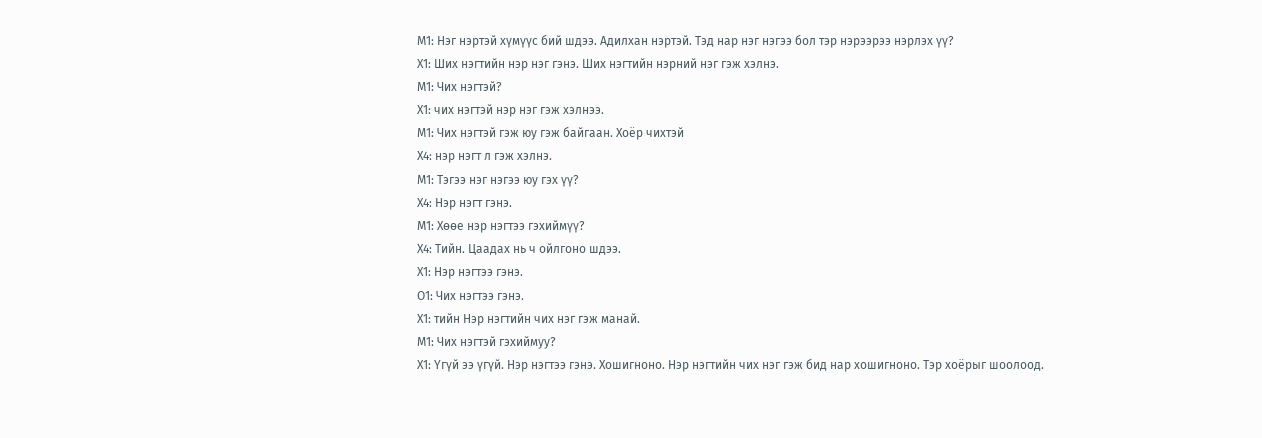М1: Нэг нэртэй хүмүүс бий шдээ. Адилхан нэртэй. Тэд нар нэг нэгээ бол тэр нэрээрээ нэрлэх үү?
Х1: Ших нэгтийн нэр нэг гэнэ. Ших нэгтийн нэрний нэг гэж хэлнэ.
М1: Чих нэгтэй?
Х1: чих нэгтэй нэр нэг гэж хэлнээ.
М1: Чих нэгтэй гэж юу гэж байгаан. Хоёр чихтэй
Х4: нэр нэгт л гэж хэлнэ.
М1: Тэгээ нэг нэгээ юу гэх үү?
Х4: Нэр нэгт гэнэ.
М1: Хөөе нэр нэгтээ гэхиймүү?
Х4: Тийн. Цаадах нь ч ойлгоно шдээ.
Х1: Нэр нэгтээ гэнэ.
О1: Чих нэгтээ гэнэ.
Х1: тийн Нэр нэгтийн чих нэг гэж манай.
М1: Чих нэгтэй гэхиймуу?
Х1: Үгүй ээ үгүй. Нэр нэгтээ гэнэ. Хошигноно. Нэр нэгтийн чих нэг гэж бид нар хошигноно. Тэр хоёрыг шоолоод.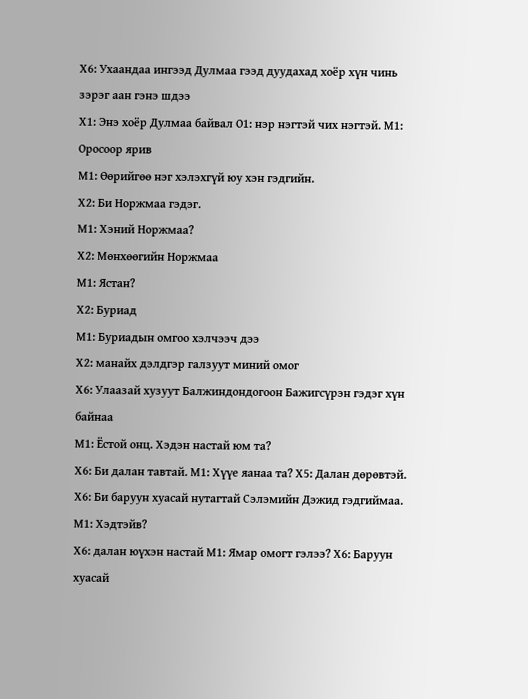Х6: Ухаандаа ингээд Дулмаа гээд дуудахад хоёр хүн чинь зэрэг аан гэнэ шдээ
Х1: Энэ хоёр Дулмаа байвал О1: нэр нэгтэй чих нэгтэй. М1: Оросоор ярив
М1: Өөрийгөө нэг хэлэхгүй юу хэн гэдгийн.
Х2: Би Норжмаа гэдэг.
М1: Хэний Норжмаа?
Х2: Мөнхөөгийн Норжмаа
М1: Ястан?
Х2: Буриад
М1: Буриадын омгоо хэлчээч дээ
Х2: манайх дэлдгэр галзуут миний омог
Х6: Улаазай хузуут Балжиндондогоон Бажигсүрэн гэдэг хүн байнаа
М1: Ёстой онц. Хэдэн настай юм та?
Х6: Би далан тавтай. М1: Хүүе яанаа та? Х5: Далан дөрөвтэй.
Х6: Би баруун хуасай нутагтай Сэлэмийн Дэжид гэдгиймаа.
М1: Хэдтэйв?
Х6: далан юүхэн настай М1: Ямар омогт гэлээ? Х6: Баруун хуасай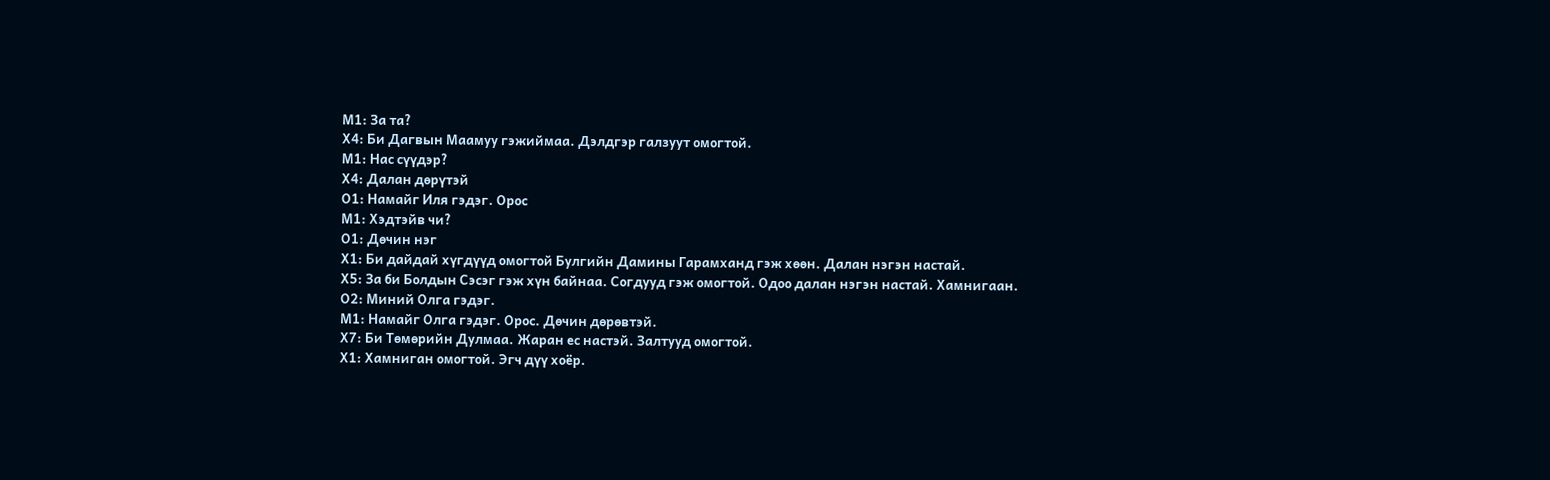М1: За та?
Х4: Би Дагвын Маамуу гэжиймаа. Дэлдгэр галзуут омогтой.
М1: Нас сүүдэр?
Х4: Далан дөрүтэй
О1: Намайг Иля гэдэг. Орос
М1: Хэдтэйв чи?
О1: Дөчин нэг
Х1: Би дайдай хүгдүүд омогтой Булгийн Дамины Гарамханд гэж хөөн. Далан нэгэн настай.
Х5: За би Болдын Сэсэг гэж хүн байнаа. Согдууд гэж омогтой. Одоо далан нэгэн настай. Хамнигаан.
О2: Миний Олга гэдэг.
М1: Намайг Олга гэдэг. Орос. Дөчин дөрөвтэй.
Х7: Би Төмөрийн Дулмаа. Жаран ес настэй. Залтууд омогтой.
Х1: Хамниган омогтой. Эгч дүү хоёр.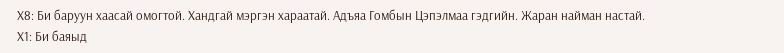Х8: Би баруун хаасай омогтой. Хандгай мэргэн хараатай. Адъяа Гомбын Цэпэлмаа гэдгийн. Жаран найман настай.
Х1: Би баяыд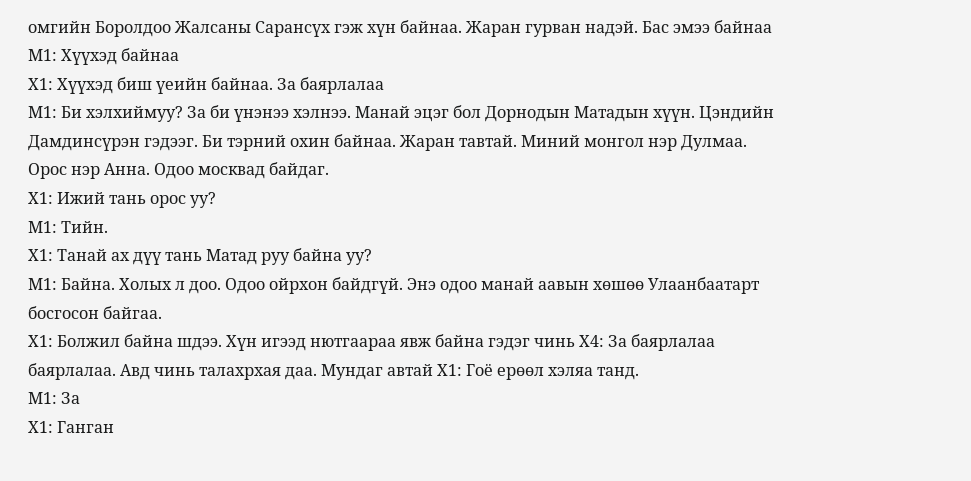омгийн Боролдоо Жалсаны Сарансүх гэж хүн байнаа. Жаран гурван надэй. Бас эмээ байнаа
М1: Хүүхэд байнаа
Х1: Хүүхэд биш үеийн байнаа. За баярлалаа
М1: Би хэлхиймуу? За би үнэнээ хэлнээ. Манай эцэг бол Дорнодын Матадын хүүн. Цэндийн Дамдинсүрэн гэдээг. Би тэрний охин байнаа. Жаран тавтай. Миний монгол нэр Дулмаа. Орос нэр Анна. Одоо москвад байдаг.
Х1: Ижий тань орос уу?
М1: Тийн.
Х1: Танай ах дүү тань Матад руу байна уу?
М1: Байна. Холых л доо. Одоо ойрхон байдгүй. Энэ одоо манай аавын хөшөө Улаанбаатарт босгосон байгаа.
Х1: Болжил байна шдээ. Хүн игээд нютгаараа явж байна гэдэг чинь Х4: За баярлалаа баярлалаа. Авд чинь талахрхая даа. Мундаг автай Х1: Гоё ерөөл хэляа танд.
М1: За
Х1: Ганган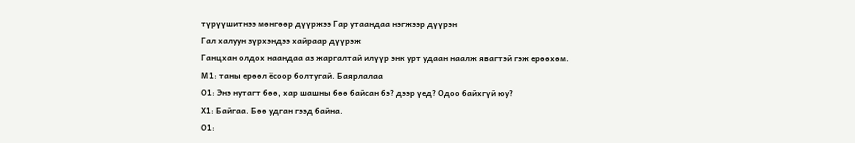түрүүшитнээ мөнгөөр дүүржээ Гар утаандаа нэгжээр дүүрэн
Гал халуун зүрхэндээ хайраар дүүрэж
Ганцхан олдох наандаа аз жаргалтай илүүр энк урт удаан наалж явагтэй гэж ерөөхөм.
М1: таны ерөөл ёсоор болтугай. Баярлалаа
О1: Энэ нутагт бөө, хар шашны бөө байсан бэ? дээр үед? Одоо байхгүй юу?
Х1: Байгаа. Бөө удган гээд байна.
О1: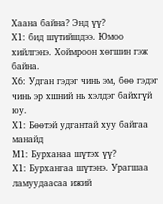Хаана байна? Энд үү?
Х1: бид шүтийшдээ. Юмоо хийлгэнэ. Хоймроон хөгшин гэж байна.
Х6: Удган гэдэг чинь эм, бөө гэдэг чинь эр хшний нь хэлдэг байхгүй юу.
Х1: Бөөтэй удгантай хуу байгаа манайд
М1: Бурханаа шүтэх үү?
Х1: Бурхангаа шүтэнэ. Урагшаа ламуудаасаа ижий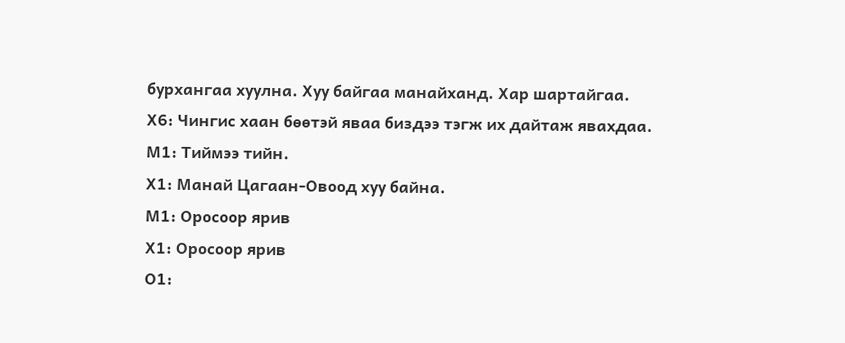бурхангаа хуулна. Хуу байгаа манайханд. Хар шартайгаа.
Х6: Чингис хаан бөөтэй яваа биздээ тэгж их дайтаж явахдаа.
М1: Тиймээ тийн.
Х1: Манай Цагаан-Овоод хуу байна.
М1: Оросоор ярив
Х1: Оросоор ярив
О1: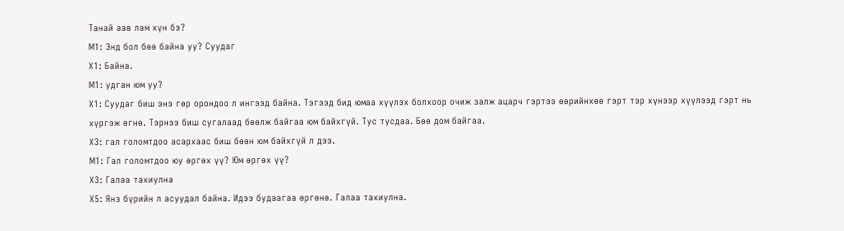Танай аав лам хүн бэ?
М1: Энд бол бөө байна уу? Суудаг
Х1: Байна.
М1: удган юм уу?
Х1: Суудаг биш энэ гөр орондоо л ингээд байна. Тэгээд бид юмаа хүүлэх болхоор очиж залж ацарч гэртээ өөрийнхөө гэрт тэр хүнээр хүүлээд гэрт нь хүргэж өгнө. Тэрнээ биш сугалаад бөөлж байгаа юм байхгүй. Тус тусдаа. Бөө дом байгаа.
Х3: гал голомтдоо асархаас биш бөөн юм байхгүй л дээ.
М1: Гал голомтдоо юу өргөх үү? Юм өргөх үү?
Х3: Галаа тахиулна
Х5: Янз бүрийн л асуудал байна. Идээ будаагаа өргөнө. Галаа тахиулна.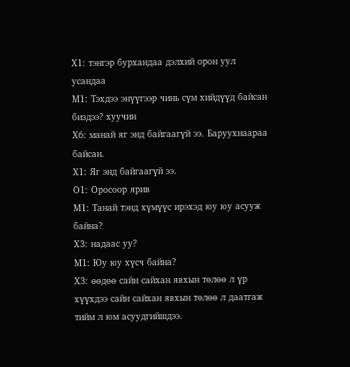Х1: тэнгэр бурхандаа дэлхий орон уул усандаа
М1: Тэхдээ энүүгээр чинь сүм хийдүүд байсан биздээ? хуучин
Х6: манай яг энд байгаагүй ээ. Баруухнаараа байсан.
Х1: Яг энд байгаагүй ээ.
О1: Оросоор ярив
М1: Танай тэнд хүмүүс ирэхэд юу юу асууж байна?
Х3: надаас уу?
М1: Юу юу хүсч байна?
Х3: өөдөө сайн сайхан явхын төлөө л үр хүүхдээ сайн сайхан явхын төлөө л даатгаж тийм л юм асуудгийшдээ.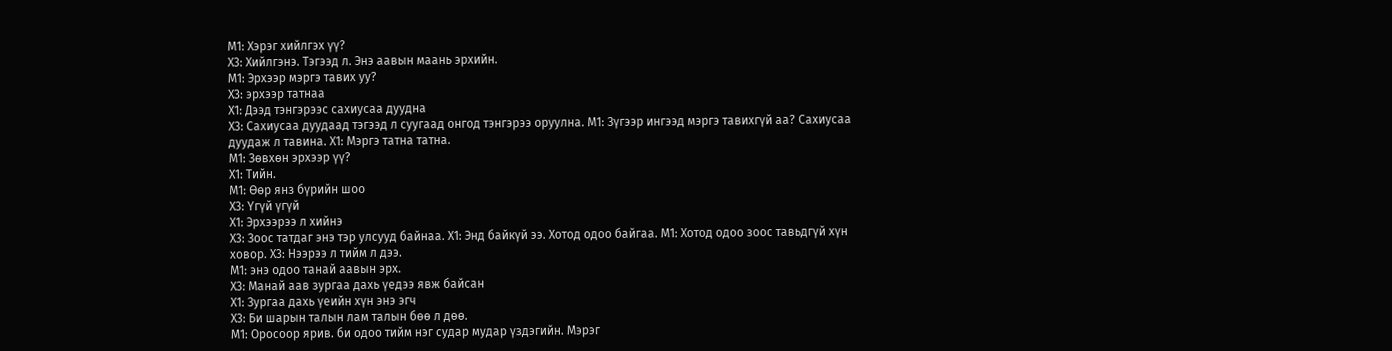М1: Хэрэг хийлгэх үү?
Х3: Хийлгэнэ. Тэгээд л. Энэ аавын маань эрхийн.
М1: Эрхээр мэргэ тавих уу?
Х3: эрхээр татнаа
Х1: Дээд тэнгэрээс сахиусаа дуудна
Х3: Сахиусаа дуудаад тэгээд л суугаад онгод тэнгэрээ оруулна. М1: Зүгээр ингээд мэргэ тавихгүй аа? Сахиусаа дуудаж л тавина. Х1: Мэргэ татна татна.
М1: Зөвхөн эрхээр үү?
Х1: Тийн.
М1: Өөр янз бүрийн шоо
Х3: Үгүй үгүй
Х1: Эрхээрээ л хийнэ
Х3: Зоос татдаг энэ тэр улсууд байнаа. Х1: Энд байкүй ээ. Хотод одоо байгаа. М1: Хотод одоо зоос тавьдгүй хүн ховор. Х3: Нээрээ л тийм л дээ.
М1: энэ одоо танай аавын эрх.
Х3: Манай аав зургаа дахь үедээ явж байсан
Х1: Зургаа дахь үеийн хүн энэ эгч
Х3: Би шарын талын лам талын бөө л дөө.
М1: Оросоор ярив. би одоо тийм нэг судар мудар үздэгийн. Мэрэг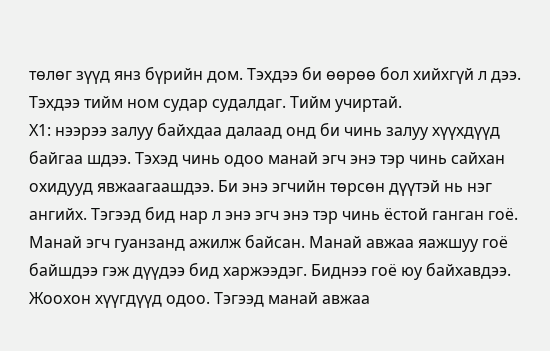төлөг зүүд янз бүрийн дом. Тэхдээ би өөрөө бол хийхгүй л дээ. Тэхдээ тийм ном судар судалдаг. Тийм учиртай.
Х1: нээрээ залуу байхдаа далаад онд би чинь залуу хүүхдүүд байгаа шдээ. Тэхэд чинь одоо манай эгч энэ тэр чинь сайхан охидууд явжаагаашдээ. Би энэ эгчийн төрсөн дүүтэй нь нэг ангийх. Тэгээд бид нар л энэ эгч энэ тэр чинь ёстой ганган гоё. Манай эгч гуанзанд ажилж байсан. Манай авжаа яажшуу гоё байшдээ гэж дүүдээ бид харжээдэг. Биднээ гоё юу байхавдээ. Жоохон хүүгдүүд одоо. Тэгээд манай авжаа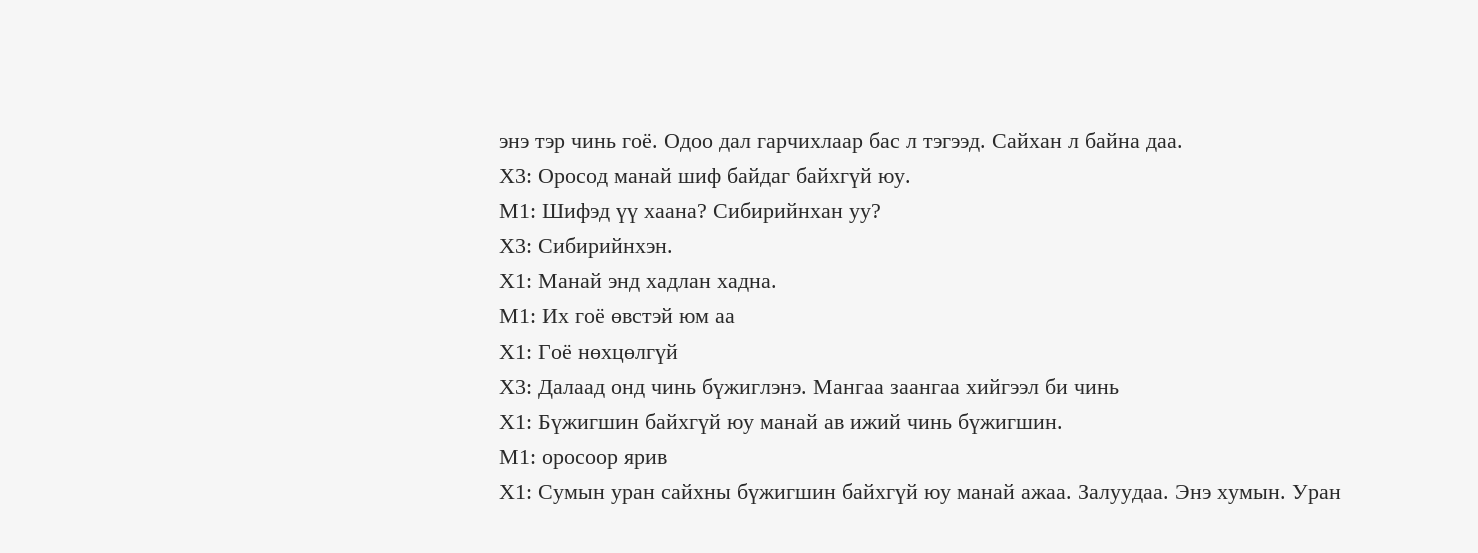энэ тэр чинь гоё. Одоо дал гарчихлаар бас л тэгээд. Сайхан л байна даа.
Х3: Оросод манай шиф байдаг байхгүй юу.
М1: Шифэд үү хаана? Сибирийнхан уу?
Х3: Сибирийнхэн.
Х1: Манай энд хадлан хадна.
М1: Их гоё өвстэй юм аа
Х1: Гоё нөхцөлгүй
Х3: Далаад онд чинь бүжиглэнэ. Мангаа заангаа хийгээл би чинь
Х1: Бүжигшин байхгүй юу манай ав ижий чинь бүжигшин.
М1: оросоор ярив
Х1: Сумын уран сайхны бүжигшин байхгүй юу манай ажаа. Залуудаа. Энэ хумын. Уран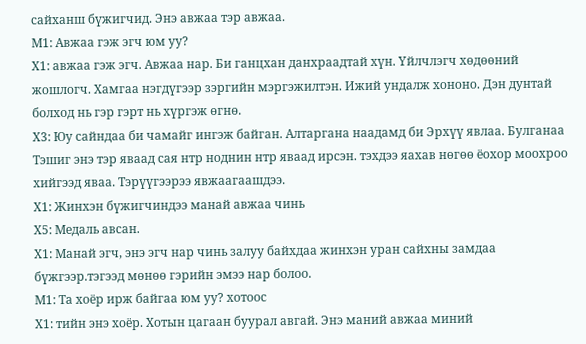сайханш бүжигчид. Энэ авжаа тэр авжаа.
М1: Авжаа гэж эгч юм уу?
Х1: авжаа гэж эгч. Авжаа нар. Би ганцхан данхраадтай хүн. Үйлчлэгч хөдөөний жошлогч. Хамгаа нэгдүгээр зэргийн мэргэжилтэн. Ижий ундалж хононо. Дэн дунтай болход нь гэр гэрт нь хүргэж өгнө.
Х3: Юу сайндаа би чамайг ингэж байган. Алтаргана наадамд би Эрхүү явлаа. Булганаа Тэшиг энэ тэр яваад сая нтр ноднин нтр яваад ирсэн. тэхдээ яахав нөгөө ёохор моохроо хийгээд яваа. Тэрүүгээрээ явжаагаашдээ.
Х1: Жинхэн бүжигчиндээ манай авжаа чинь
Х5: Медаль авсан.
Х1: Манай эгч, энэ эгч нар чинь залуу байхдаа жинхэн уран сайхны замдаа бүжгээр.тэгээд мөнөө гэрийн эмээ нар болоо.
М1: Та хоёр ирж байгаа юм уу? хотоос
Х1: тийн энэ хоёр. Хотын цагаан буурал авгай. Энэ маний авжаа миний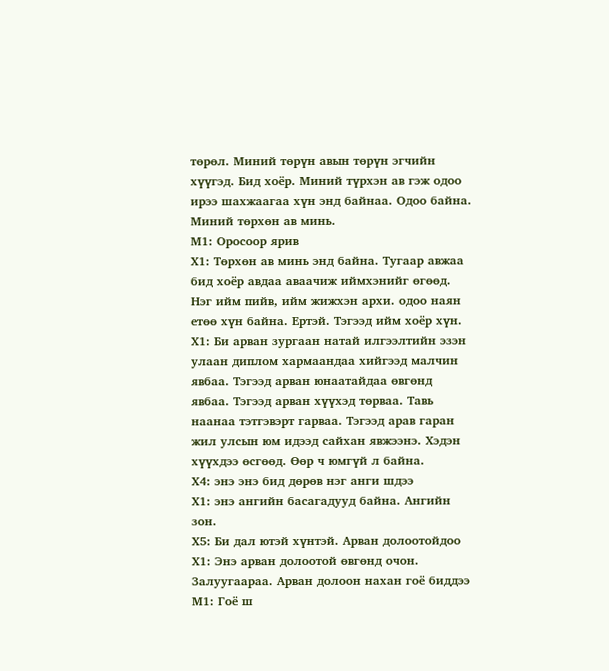төрөл. Миний төрүн авын төрүн эгчийн хүүгэд. Бид хоёр. Миний түрхэн ав гэж одоо ирээ шахжаагаа хүн энд байнаа. Одоо байна. Миний төрхөн ав минь.
М1: Оросоор ярив
Х1: Төрхөн ав минь энд байна. Тугаар авжаа бид хоёр авдаа аваачиж иймхэнийг өгөөд. Нэг ийм пийв, ийм жижхэн архи. одоо наян етөө хүн байна. Ертэй. Тэгээд ийм хоёр хүн.
Х1: Би арван зургаан натай илгээлтийн эзэн улаан диплом хармаандаа хийгээд малчин явбаа. Тэгээд арван юнаатайдаа өвгөнд явбаа. Тэгээд арван хүүхэд төрваа. Тавь наанаа тэтгэвэрт гарваа. Тэгээд арав гаран жил улсын юм идээд сайхан явжээнэ. Хэдэн хүүхдээ өсгөөд. Өөр ч юмгүй л байна.
Х4: энэ энэ бид дөрөв нэг анги шдээ
Х1: энэ ангийн басагадууд байна. Ангийн зон.
Х5: Би дал ютэй хүнтэй. Арван долоотойдоо
Х1: Энэ арван долоотой өвгөнд очон. Залуугаараа. Арван долоон нахан гоё биддээ
М1: Гоё ш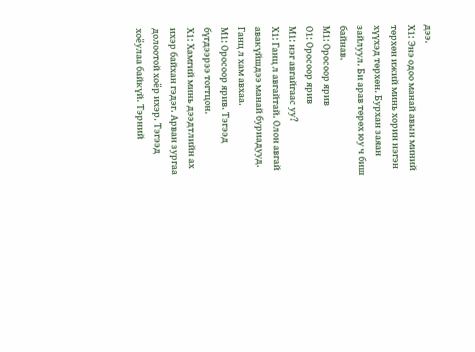дээ.
Х1: Энэ одоо манай авын миний төрхөн ижий минь хорин нэгэн хүүхэд төрхөн. Бурхан заяан зайлуул. Би арав төрөх юу ч биш байнав.
М1: Оросоор ярив
О1: Оросоор ярив
М1: нэг авгайгаас уу?
Х1: Ганц л авгайтай. Олон авгай авакүйшдээ манай буриадууд. Ганц л хам авхаа.
М1: Оросоор ярив. Тэгээд бүгдээрээ тогтцон.
Х1: Хамгий минь дээдтлийн ах ихэр байхан гэдэг. Арван зургаа долоотой хоёр ихэр. Тэгээд хоёулаа байкүй. Тэрний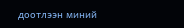доотлээн миний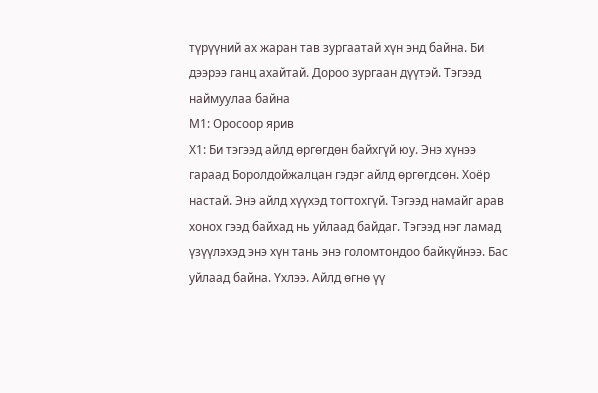түрүүний ах жаран тав зургаатай хүн энд байна. Би дээрээ ганц ахайтай. Дороо зургаан дүүтэй. Тэгээд наймуулаа байна
М1: Оросоор ярив
Х1: Би тэгээд айлд өргөгдөн байхгүй юу. Энэ хүнээ гараад Боролдойжалцан гэдэг айлд өргөгдсөн. Хоёр настай. Энэ айлд хүүхэд тогтохгүй. Тэгээд намайг арав хонох гээд байхад нь уйлаад байдаг. Тэгээд нэг ламад үзүүлэхэд энэ хүн тань энэ голомтондоо байкүйнээ. Бас уйлаад байна. Үхлээ. Айлд өгнө үү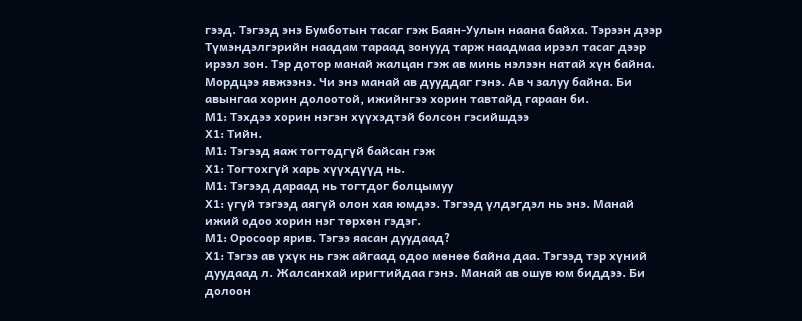гээд. Тэгээд энэ Бумботын тасаг гэж Баян-Уулын наана байха. Тэрээн дээр Түмэндэлгэрийн наадам тараад зонууд тарж наадмаа ирээл тасаг дээр ирээл зон. Тэр дотор манай жалцан гэж ав минь нэлээн натай хүн байна. Мордцээ явжээнэ. Чи энэ манай ав дууддаг гэнэ. Ав ч залуу байна. Би авынгаа хорин долоотой, ижийнгээ хорин тавтайд гараан би.
М1: Тэхдээ хорин нэгэн хүүхэдтэй болсон гэсийшдээ
Х1: Тийн.
М1: Тэгээд яаж тогтодгүй байсан гэж
Х1: Тогтохгүй харь хүүхдүүд нь.
М1: Тэгээд дараад нь тогтдог болцымуу
Х1: үгүй тэгээд аягүй олон хая юмдээ. Тэгээд үлдэгдэл нь энэ. Манай ижий одоо хорин нэг төрхөн гэдэг.
М1: Оросоор ярив. Тэгээ яасан дуудаад?
Х1: Тэгээ ав үхүк нь гэж айгаад одоо мөнөө байна даа. Тэгээд тэр хүний дуудаад л. Жалсанхай иригтийдаа гэнэ. Манай ав ошув юм биддээ. Би долоон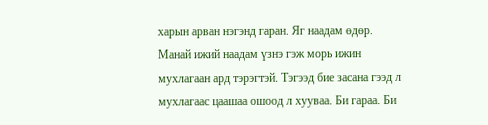харын арван нэгэнд гаран. Яг наадам өдөр. Манай ижий наадам үзнэ гэж морь ижин мухлагаан ард тэрэгтэй. Тэгээд бие засана гээд л мухлагаас цаашаа ошоод л хууваа. Би гараа. Би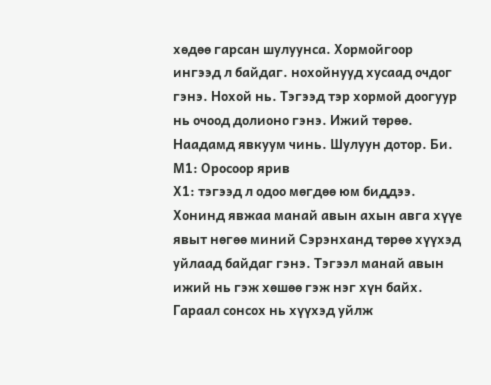хөдөө гарсан шулуунса. Хормойгоор ингээд л байдаг. нохойнууд хусаад очдог гэнэ. Нохой нь. Тэгээд тэр хормой доогуур нь очоод долионо гэнэ. Ижий төрөө. Наадамд явкуум чинь. Шулуун дотор. Би.
М1: Оросоор ярив
Х1: тэгээд л одоо мөгдөө юм биддээ. Хонинд явжаа манай авын ахын авга хүүе явыт нөгөө миний Сэрэнханд төрөө хүүхэд уйлаад байдаг гэнэ. Тэгээл манай авын ижий нь гэж хөшөө гэж нэг хүн байх. Гараал сонсох нь хүүхэд уйлж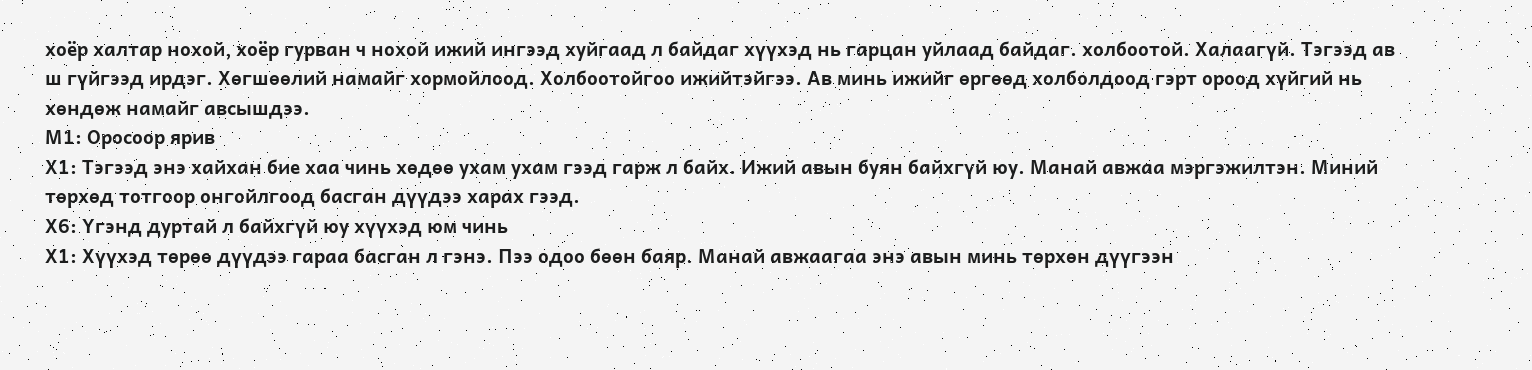хоёр халтар нохой, хоёр гурван ч нохой ижий ингээд хуйгаад л байдаг хүүхэд нь гарцан уйлаад байдаг. холбоотой. Халаагүй. Тэгээд ав ш гүйгээд ирдэг. Хөгшөөлий намайг хормойлоод. Холбоотойгоо ижийтэйгээ. Ав минь ижийг өргөөд холболдоод гэрт ороод хүйгий нь хөндөж намайг авсышдээ.
М1: Оросоор ярив
Х1: Тэгээд энэ хайхан бие хаа чинь хөдөө ухам ухам гээд гарж л байх. Ижий авын буян байхгүй юу. Манай авжаа мэргэжилтэн. Миний төрхөд тотгоор онгойлгоод басган дүүдээ харах гээд.
Х6: Үгэнд дуртай л байхгүй юу хүүхэд юм чинь
Х1: Хүүхэд төрөө дүүдээ гараа басган л гэнэ. Пээ одоо бөөн баяр. Манай авжаагаа энэ авын минь төрхөн дүүгээн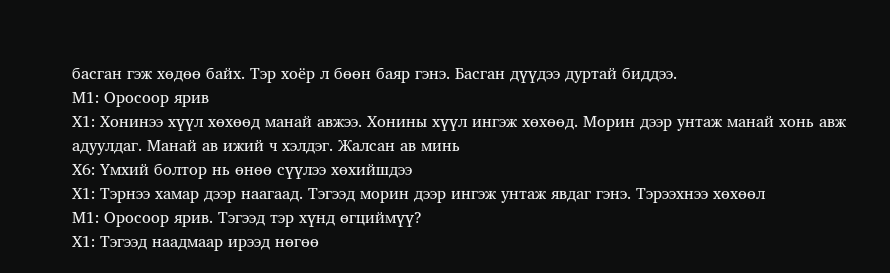басган гэж хөдөө байх. Тэр хоёр л бөөн баяр гэнэ. Басган дүүдээ дуртай биддээ.
М1: Оросоор ярив
Х1: Хонинээ хүүл хөхөөд манай авжээ. Хонины хүүл ингэж хөхөөд. Морин дээр унтаж манай хонь авж адуулдаг. Манай ав ижий ч хэлдэг. Жалсан ав минь
Х6: Үмхий болтор нь өнөө сүүлээ хөхийшдээ
Х1: Тэрнээ хамар дээр наагаад. Тэгээд морин дээр ингэж унтаж явдаг гэнэ. Тэрээхнээ хөхөөл
М1: Оросоор ярив. Тэгээд тэр хүнд өгциймүү?
Х1: Тэгээд наадмаар ирээд нөгөө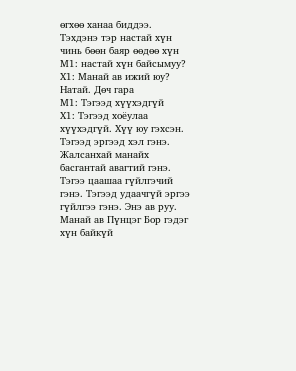өгхөө ханаа биддээ. Тэхдэнэ тэр настай хүн чинь бөөн баяр өөдөө хүн
М1: настай хүн байсымуу?
Х1: Манай ав ижий юу? Натай. Дөч гара
М1: Тэгээд хүүхэдгүй
Х1: Тэгээд хоёулаа хүүхэдгүй. Хүү юу гэхсэн. Тэгээд эргээд хэл гэнэ. Жалсанхай манайх басгантай авагтий гэнэ. Тэгээ цаашаа гүйлгэчий гэнэ. Тэгээд удаачгүй эргээ гүйлгээ гэнэ. Энэ ав руу. Манай ав Пүнцэг Бор гэдэг хүн байкүй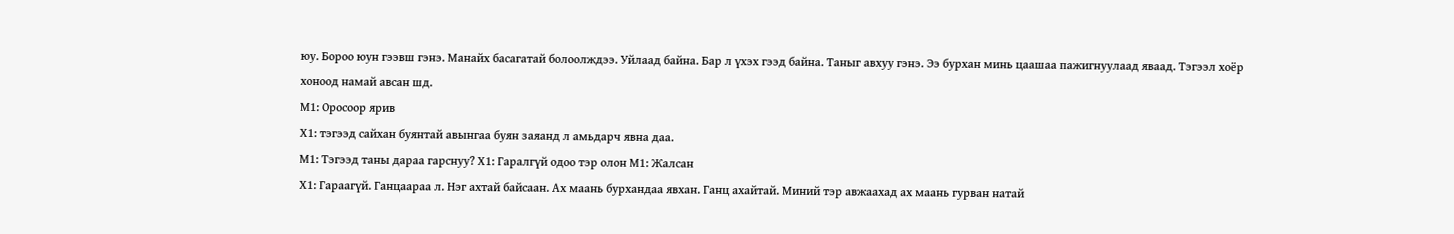юу. Бороо юун гээвш гэнэ. Манайх басагатай болоолждээ. Уйлаад байна. Бар л үхэх гээд байна. Таныг авхуу гэнэ. Ээ бурхан минь цаашаа пажигнуулаад яваад. Тэгээл хоёр хоноод намай авсан шд.
М1: Оросоор ярив
Х1: тэгээд сайхан буянтай авынгаа буян заяанд л амьдарч явна даа.
М1: Тэгээд таны дараа гарснуу? Х1: Гаралгүй одоо тэр олон М1: Жалсан
Х1: Гараагүй. Ганцаараа л. Нэг ахтай байсаан. Ах маань бурхандаа явхан. Ганц ахайтай. Миний тэр авжаахад ах маань гурван натай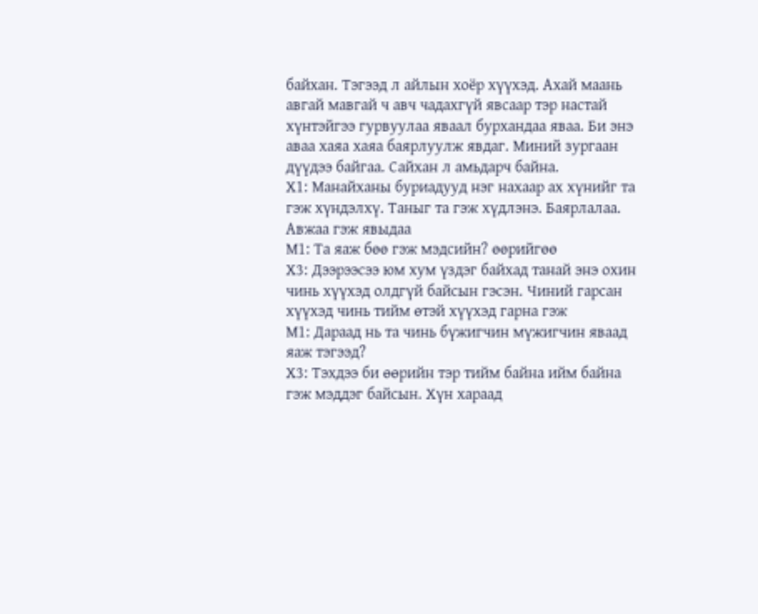байхан. Тэгээд л айлын хоёр хүүхэд. Ахай маань авгай мавгай ч авч чадахгүй явсаар тэр настай хүнтэйгээ гурвуулаа яваал бурхандаа яваа. Би энэ аваа хаяа хаяа баярлуулж явдаг. Миний зургаан дүүдээ байгаа. Сайхан л амьдарч байна.
Х1: Манайханы буриадууд нэг нахаар ах хүнийг та гэж хүндэлхү. Таныг та гэж хүдлэнэ. Баярлалаа. Авжаа гэж явыдаа
М1: Та яаж бөө гэж мэдсийн? өөрийгөө
Х3: Дээрээсээ юм хум үздэг байхад танай энэ охин чинь хүүхэд олдгүй байсын гэсэн. Чиний гарсан хүүхэд чинь тийм өтэй хүүхэд гарна гэж
М1: Дараад нь та чинь бүжигчин мүжигчин яваад яаж тэгээд?
Х3: Тэхдээ би өөрийн тэр тийм байна ийм байна гэж мэддэг байсын. Хүн хараад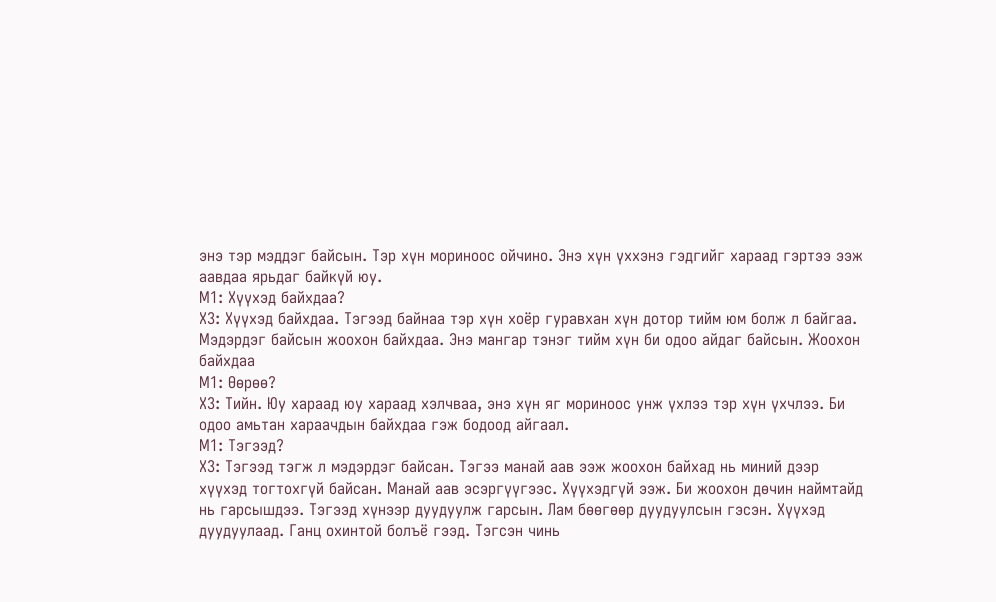энэ тэр мэддэг байсын. Тэр хүн мориноос ойчино. Энэ хүн үххэнэ гэдгийг хараад гэртээ ээж аавдаа ярьдаг байкүй юу.
М1: Хүүхэд байхдаа?
Х3: Хүүхэд байхдаа. Тэгээд байнаа тэр хүн хоёр гуравхан хүн дотор тийм юм болж л байгаа. Мэдэрдэг байсын жоохон байхдаа. Энэ мангар тэнэг тийм хүн би одоо айдаг байсын. Жоохон байхдаа
М1: Өөрөө?
Х3: Тийн. Юу хараад юу хараад хэлчваа, энэ хүн яг мориноос унж үхлээ тэр хүн үхчлээ. Би одоо амьтан хараачдын байхдаа гэж бодоод айгаал.
М1: Тэгээд?
Х3: Тэгээд тэгж л мэдэрдэг байсан. Тэгээ манай аав ээж жоохон байхад нь миний дээр хүүхэд тогтохгүй байсан. Манай аав эсэргүүгээс. Хүүхэдгүй ээж. Би жоохон дөчин наймтайд нь гарсышдээ. Тэгээд хүнээр дуудуулж гарсын. Лам бөөгөөр дуудуулсын гэсэн. Хүүхэд дуудуулаад. Ганц охинтой болъё гээд. Тэгсэн чинь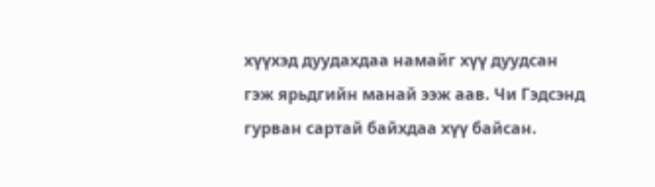хүүхэд дуудахдаа намайг хүү дуудсан гэж ярьдгийн манай ээж аав. Чи Гэдсэнд гурван сартай байхдаа хүү байсан.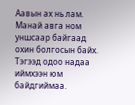Аавын ах нь лам. Манай авга ном уншсаар байгаад охин болгосын байх. Тэгээд одоо надаа иймхээн юм байдгиймаа.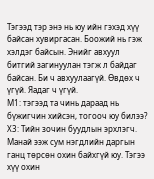Тэгээд тэр энэ нь юу ийн гэхэд хүү байсан хувиргасан. Боожий нь гэж хэлдэг байсын. Энийг авхуул битгий загинуулан тэгж л байдаг байсан. Би ч авхуулаагүй. Өвдөх ч үгүй. Яадаг ч үгүй.
М1: тэгээд та чинь дараад нь бүжигчин хийсэн, тогооч юу билээ?
Х3: Тийн зочин буудлын эрхлэгч. Манай ээж сум нэгдлийн даргын ганц төрсөн охин байхгүй юу. Тэгээ хүү охин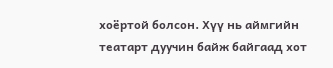хоёртой болсон. Хүү нь аймгийн театарт дуучин байж байгаад хот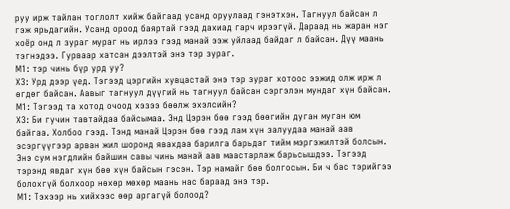руу ирж тайлан тоглолт хийж байгаад усанд оруулаад гэнэтхэн. Тагнуул байсан л гэж ярьдагийн. Усанд ороод баяртай гээд дахиад гарч ирээгүй. Дараад нь жаран нэг хоёр онд л зураг мураг нь ирлээ гээд манай ээж уйлаад байдаг л байсан. Дүү маань тэгнэдээ. Гурваар хатсан дээлтэй энэ тэр зураг.
М1: тэр чинь бүр урд уу?
Х3: Урд дээр үед. Тэгээд цэргийн хувцастай энэ тэр зураг хотоос ээжид олж ирж л өгдөг байсан. Аавыг тагнуул дүүгий нь тагнуул байсан сэргэлэн мундаг хүн байсан.
М1: Тэгээд та хотод очоод хэзээ бөөлж эхэлсийн?
Х3: Би гучин тавтайдаа байсымаа. Энд Цэрэн бөө гээд бөөгийн дуган муган юм байгаа. Холбоо гээд. Тэнд манай Цэрэн бөө гээд лам хүн залуудаа манай аав эсэргүүгээр арван жил шоронд явахдаа барилга барьдаг тийм мэргэжилтэй болсын. Энэ сум нэгдлийн байшин савы чинь манай аав маастарлаж барьсышдээ. Тэгээд тэрэнд явдаг хүн бөө хүн байсын гэсэн. Тэр намайг бөө болгосын. Би ч бас тэрийгээ болохгүй болхоор нөхөр мөхөр маань нас бараад энэ тэр.
М1: Тэхээр нь хийхээс өөр аргагүй болоод?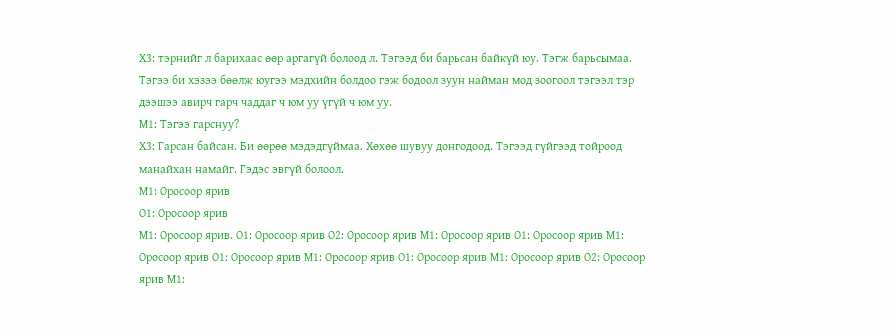Х3: тэрнийг л барихаас өөр аргагүй болоод л. Тэгээд би барьсан байкүй юу. Тэгж барьсымаа. Тэгээ би хэзээ бөөлж юугээ мэдхийн болдоо гэж бодоол зуун найман мод зоогоол тэгээл тэр дээшээ авирч гарч чаддаг ч юм уу үгүй ч юм уу.
М1: Тэгээ гарснуу?
Х3: Гарсан байсан. Би өөрөө мэдэдгүймаа. Хөхөө шувуу донгодоод. Тэгээд гүйгээд тойроод манайхан намайг. Гэдэс эвгүй болоол.
М1: Оросоор ярив
О1: Оросоор ярив
М1: Оросоор ярив. О1: Оросоор ярив О2: Оросоор ярив М1: Оросоор ярив О1: Оросоор ярив М1: Оросоор ярив О1: Оросоор ярив М1: Оросоор ярив О1: Оросоор ярив М1: Оросоор ярив О2: Оросоор ярив М1: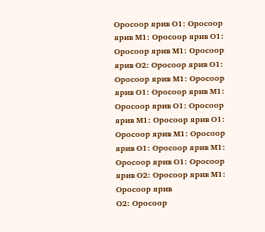Оросоор ярив О1: Оросоор ярив М1: Оросоор ярив О1: Оросоор ярив М1: Оросоор ярив О2: Оросоор ярив О1: Оросоор ярив М1: Оросоор ярив О1: Оросоор ярив М1: Оросоор ярив О1: Оросоор ярив М1: Оросоор ярив О1: Оросоор ярив М1: Оросоор ярив О1: Оросоор ярив М1: Оросоор ярив О1: Оросоор ярив О2: Оросоор ярив М1: Оросоор ярив
О2: Оросоор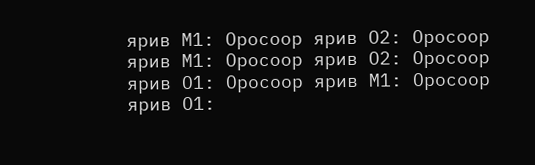ярив М1: Оросоор ярив О2: Оросоор ярив М1: Оросоор ярив О2: Оросоор ярив О1: Оросоор ярив М1: Оросоор ярив О1: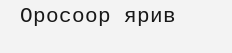Оросоор ярив